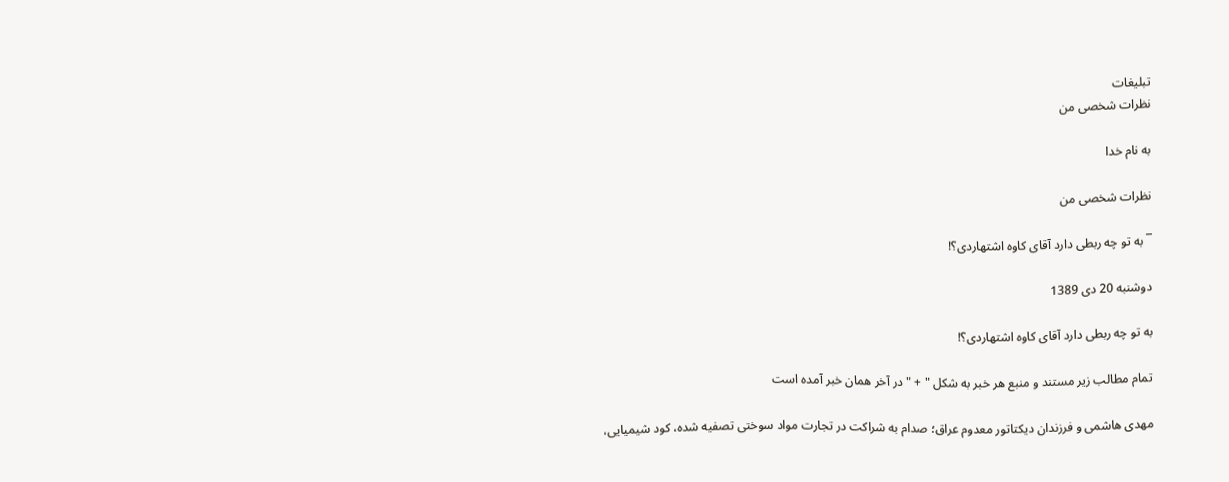تبلیغات
نظرات شخصی من

به نام خدا

نظرات شخصی من

¯ به تو چه ربطی دارد آقای کاوه اشتهاردی؟!

دوشنبه 20 دی 1389

به تو چه ربطی دارد آقای کاوه اشتهاردی؟!

تمام مطالب زیر مستند و منبع هر خبر به شکل " + " در آخر همان خبر آمده است

مهدی هاشمی و فرزندان دیکتاتور معدوم عراق؛ صدام به شراکت در تجارت مواد سوختی تصفیه شده، کود شیمیایی،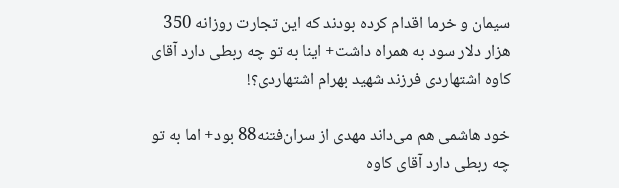سیمان و خرما اقدام کرده بودند که این تجارت روزانه 350 هزار دلار سود به همراه داشت+ اینا به تو چه ربطی دارد آقای کاوه اشتهاردی فرزند شهید بهرام اشتهاردی؟!

خود هاشمی هم می‌داند مهدی از سران‌فتنه88 بود+ اما به تو چه ربطی دارد آقای کاوه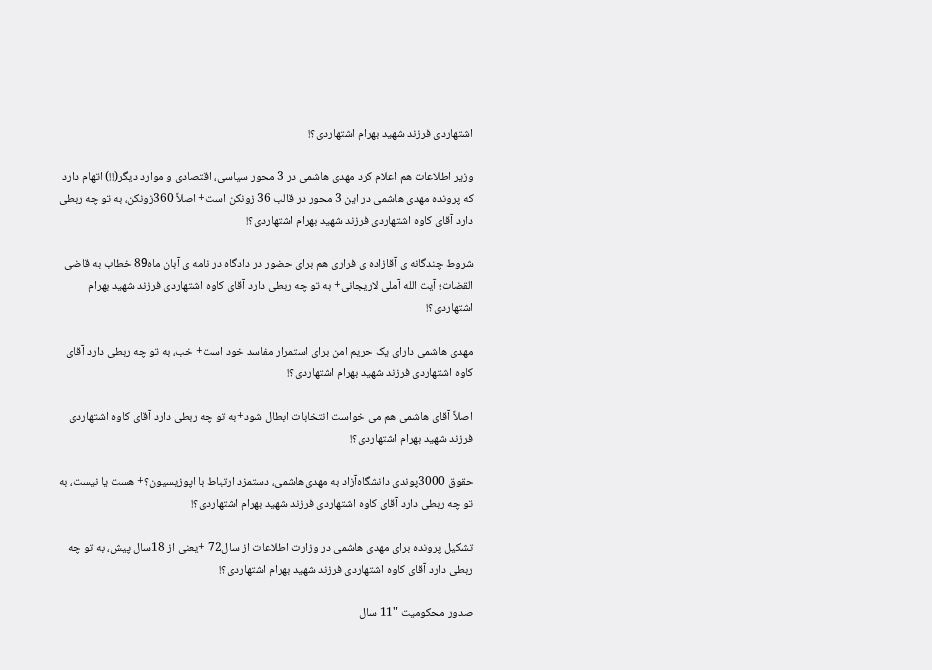اشتهاردی فرزند شهید بهرام اشتهاردی؟!

وزیر اطلاعات هم اعلام کرد مهدی هاشمی در 3 محور سیاسی، اقتصادی و موارد دیگر(!!) اتهام دارد که پرونده مهدی هاشمی در این 3 محور در قالب 36 زونکن است+ اصلاً 360زونکن، به تو چه ربطی دارد آقای کاوه اشتهاردی فرزند شهید بهرام اشتهاردی؟!

شروط چندگانه ی آقازاده ی فراری هم برای حضور در دادگاه در نامه ی آبان ماه89 خطاب به قاضی القضات؛ آیت الله آملی لاریجانی+ به تو چه ربطی دارد آقای کاوه اشتهاردی فرزند شهید بهرام اشتهاردی؟!

مهدی هاشمی دارای یک حریم امن برای استمرار مفاسد خود است+ خب، به تو چه ربطی دارد آقای کاوه اشتهاردی فرزند شهید بهرام اشتهاردی؟!

اصلاً آقای هاشمی هم می خواست انتخابات ابطال شود+به تو چه ربطی دارد آقای کاوه اشتهاردی فرزند شهید بهرام اشتهاردی؟!

حقوق 3000پوندی دانشگاه‌آزاد به مهدی‌هاشمی، دستمزد ارتباط با اپوزیسیون؟+ هست یا نیست، به تو چه ربطی دارد آقای کاوه اشتهاردی فرزند شهید بهرام اشتهاردی؟!

تشکیل پرونده برای مهدی هاشمی در وزارت اطلاعات از سال72 +یعنی از 18سال پیش، به تو چه ربطی دارد آقای کاوه اشتهاردی فرزند شهید بهرام اشتهاردی؟!

صدور محکومیت "11 سال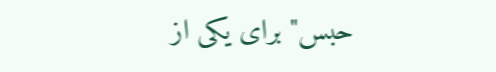حبس" برای یکی از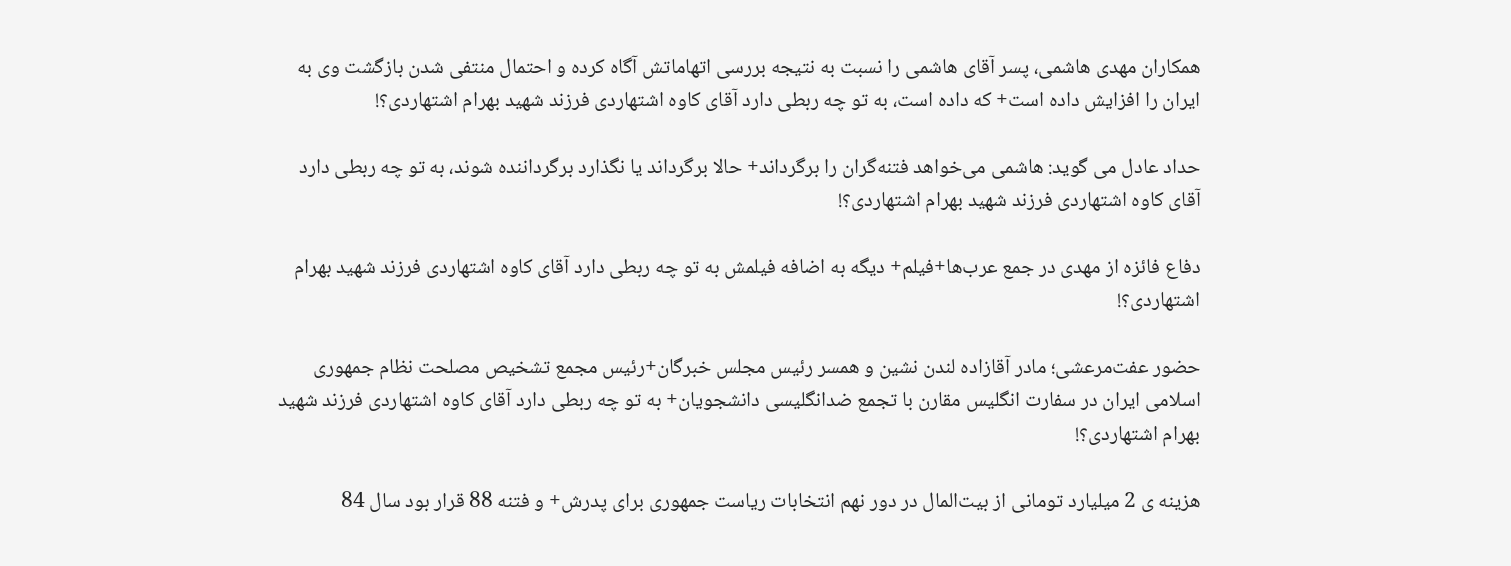همکاران مهدی هاشمی، پسر آقای هاشمی را نسبت به نتیجه بررسی اتهاماتش آگاه کرده و احتمال منتفی شدن بازگشت وی به ایران را افزایش داده است+ که داده است، به تو چه ربطی دارد آقای کاوه اشتهاردی فرزند شهید بهرام اشتهاردی؟!

حداد عادل می گوید: هاشمی می‌خواهد فتنه‌گران را برگرداند+ حالا برگرداند یا نگذارد برگرداننده شوند، به تو چه ربطی دارد آقای کاوه اشتهاردی فرزند شهید بهرام اشتهاردی؟!

دفاع فائزه از مهدی در جمع عرب‌ها+فیلم+ دیگه به اضافه فیلمش به تو چه ربطی دارد آقای کاوه اشتهاردی فرزند شهید بهرام اشتهاردی؟!

حضور ‌عفت‌‌مرعشی؛ مادر آقازاده لندن نشین و همسر رئیس مجلس خبرگان+رئیس مجمع تشخیص مصلحت نظام جمهوری اسلامی ایران در سفارت ‌انگلیس مقارن با تجمع ضدانگلیسی ‌دانشجویان+ به تو چه ربطی دارد آقای کاوه اشتهاردی فرزند شهید بهرام اشتهاردی؟!

هزینه ی 2 میلیارد تومانی از بیت‌المال در دور نهم انتخابات ریاست جمهوری برای پدرش+ و فتنه 88 قرار بود سال 84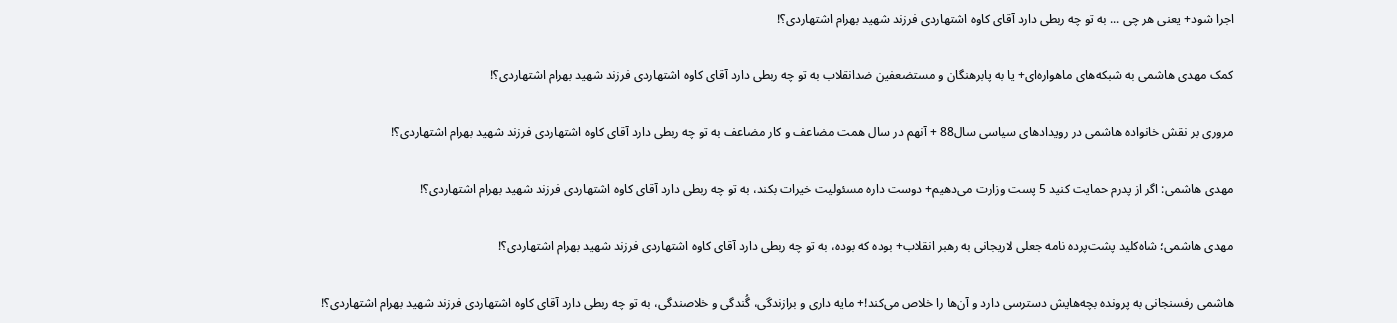اجرا شود+ یعنی هر چی ... به تو چه ربطی دارد آقای کاوه اشتهاردی فرزند شهید بهرام اشتهاردی؟!

کمک مهدی هاشمی به شبکه‌های ماهواره‌ای+ یا به پابرهنگان و مستضعفین ضدانقلاب به تو چه ربطی دارد آقای کاوه اشتهاردی فرزند شهید بهرام اشتهاردی؟!

مروری بر نقش خانواده هاشمی در رویدادهای سیاسی سال88 + آنهم در سال همت مضاعف و کار مضاعف به تو چه ربطی دارد آقای کاوه اشتهاردی فرزند شهید بهرام اشتهاردی؟!

مهدی هاشمی: اگر از پدرم حمایت کنید 5 پست وزارت می‌دهیم+ دوست داره مسئولیت خیرات بکند، به تو چه ربطی دارد آقای کاوه اشتهاردی فرزند شهید بهرام اشتهاردی؟!

مهدی هاشمی؛ شاه‌کلید پشت‌پرده نامه جعلی لاریجانی به رهبر انقلاب+ بوده که بوده، به تو چه ربطی دارد آقای کاوه اشتهاردی فرزند شهید بهرام اشتهاردی؟!

هاشمی رفسنجانی به پرونده بچه‌هایش دسترسی دارد و آن‌ها را خلاص می‌کند!+ مایه داری و برازندگی، گُندگی و خلاصندگی، به تو چه ربطی دارد آقای کاوه اشتهاردی فرزند شهید بهرام اشتهاردی؟!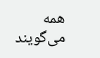همه می‌گویند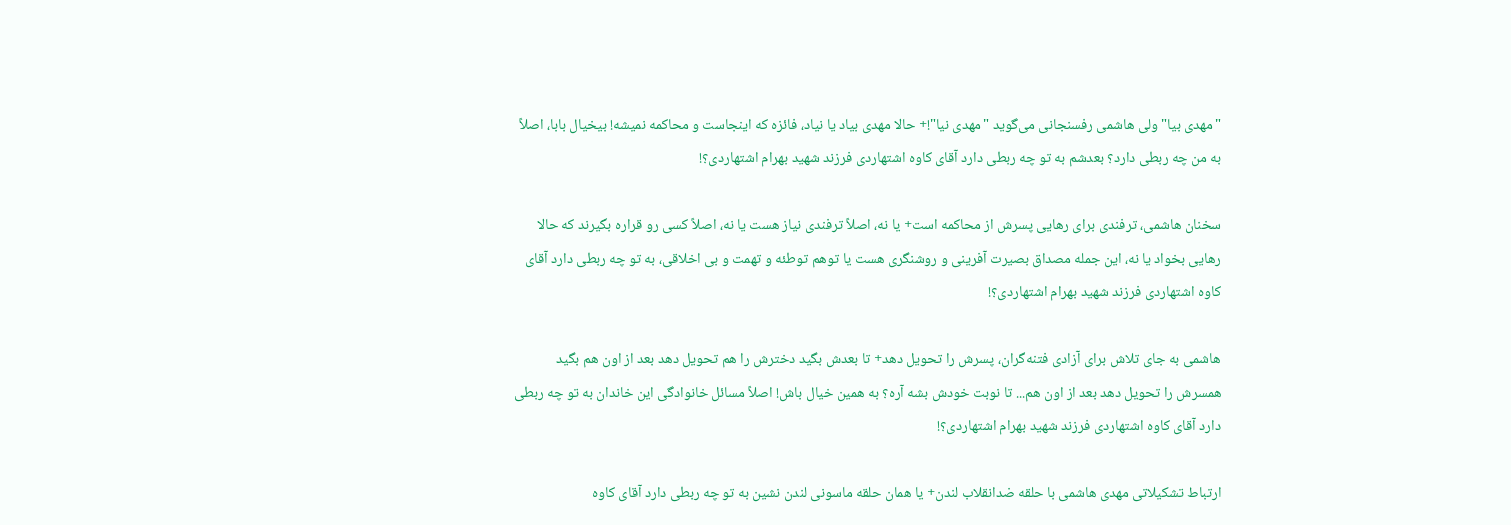"مهدی بیا" ولی هاشمی رفسنجانی می‌گوید "مهدی نیا"!+ حالا مهدی بیاد یا نیاد، فائزه که اینجاست و محاکمه نمیشه! بیخیال بابا، اصلاً به من چه ربطی دارد؟ بعدشم به تو چه ربطی دارد آقای کاوه اشتهاردی فرزند شهید بهرام اشتهاردی؟!

سخنان هاشمی، ترفندی برای رهایی پسرش از محاکمه است+ یا نه، اصلاً ترفندی نیاز هست یا نه، اصلاً کسی رو قراره بگیرند که حالا رهایی بخواد یا نه، این جمله مصداق بصیرت آفرینی و روشنگری هست یا توهم توطئه و تهمت و بی اخلاقی، به تو چه ربطی دارد آقای کاوه اشتهاردی فرزند شهید بهرام اشتهاردی؟!

هاشمی به جای تلاش برای آزادی فتنه‌گران، پسرش را تحویل دهد+ تا بعدش بگید دخترش را هم تحویل دهد بعد از اون هم بگید همسرش را تحویل دهد بعد از اون هم... تا نوبت خودش بشه آره؟ به همین خیال باش! اصلاً مسائل خانوادگی این خاندان به تو چه ربطی دارد آقای کاوه اشتهاردی فرزند شهید بهرام اشتهاردی؟!

ارتباط تشکیلاتی مهدی هاشمی با حلقه ضدانقلاب لندن+ یا همان حلقه ماسونی لندن نشین به تو چه ربطی دارد آقای کاوه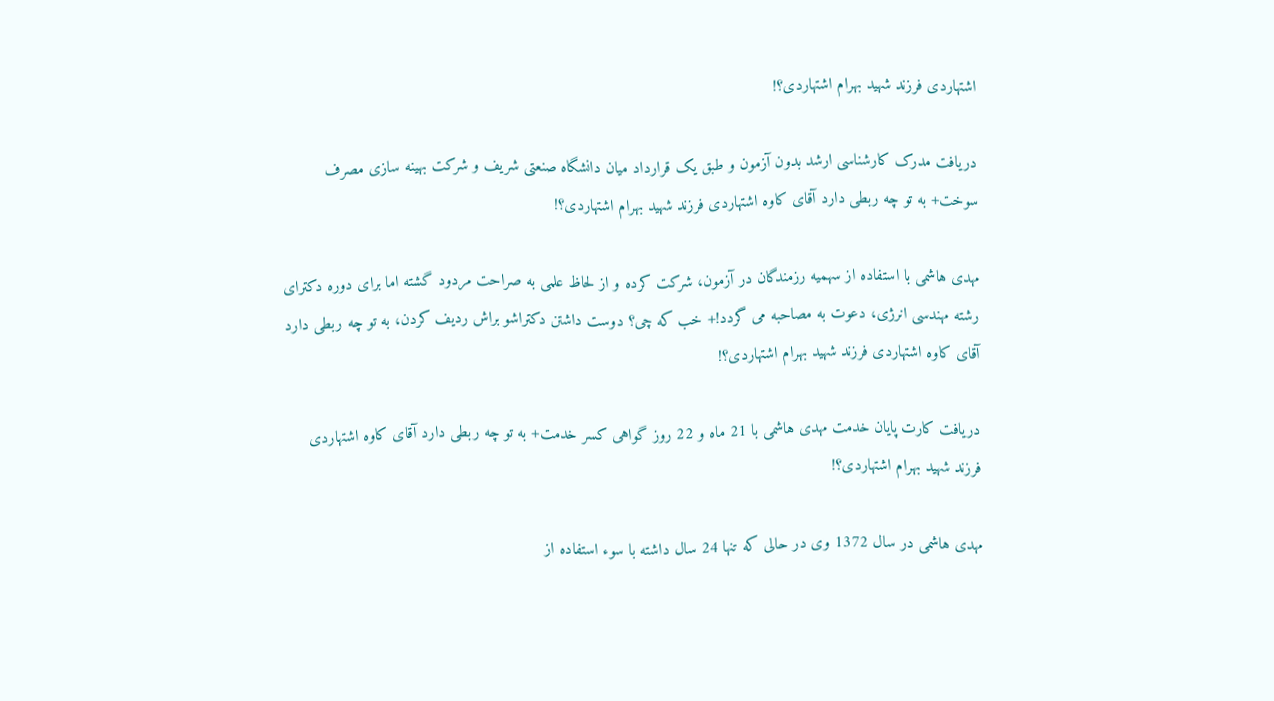اشتهاردی فرزند شهید بهرام اشتهاردی؟!

دریافت مدرک کارشناسی ارشد بدون آزمون و طبق یک قرارداد میان دانشگاه صنعتی شریف و شرکت بهینه سازی مصرف سوخت+ به تو چه ربطی دارد آقای کاوه اشتهاردی فرزند شهید بهرام اشتهاردی؟!

مهدی هاشمی با استفاده از سهمیه رزمندگان در آزمون، شرکت کرده و از لحاظ علمی به صراحت مردود گشته اما برای دوره دکترای رشته مهندسی انرژی، دعوت به مصاحبه می گردد!+ خب که چی؟ دوست داشتن دکتراشو براش ردیف کردن، به تو چه ربطی دارد آقای کاوه اشتهاردی فرزند شهید بهرام اشتهاردی؟!

دریافت کارت پایان خدمت مهدی هاشمی با 21 ماه و 22 روز گواهی کسر خدمت+ به تو چه ربطی دارد آقای کاوه اشتهاردی فرزند شهید بهرام اشتهاردی؟!

مهدی هاشمی در سال 1372 وی در حالی که تنها 24 سال داشته با سوء استفاده از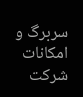سربرگ و امکانات شرکت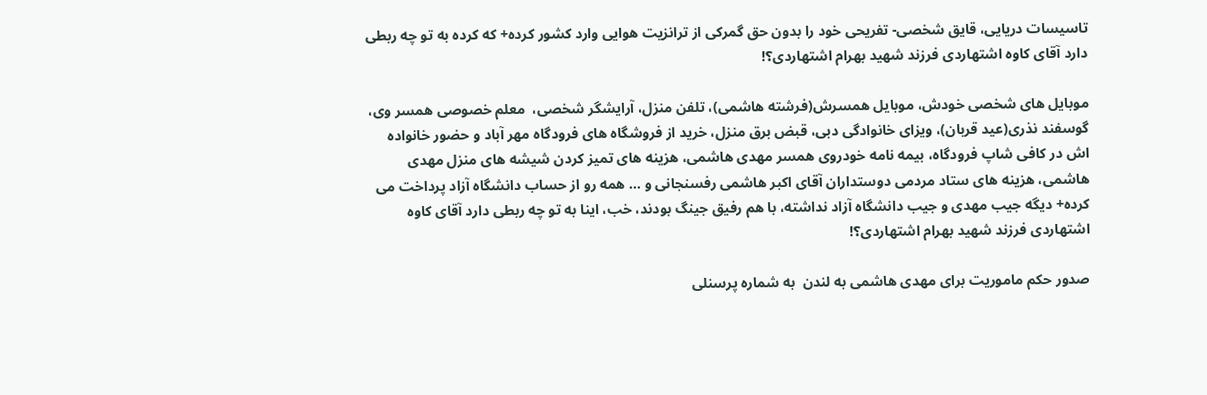تاسیسات دریایی، قایق شخصی- تفریحی خود را بدون حق گمرکی از ترانزیت هوایی وارد کشور کرده+ که کرده به تو چه ربطی دارد آقای کاوه اشتهاردی فرزند شهید بهرام اشتهاردی؟!

موبایل های شخصی خودش، موبایل همسرش(فرشته هاشمی)، تلفن منزل، آرایشگر شخصی،  معلم خصوصی همسر وی، گوسفند نذری(عید قربان)، ویزای خانوادگی دبی، قبض برق منزل، خرید از فروشگاه های فرودگاه مهر آباد و حضور خانواده اش در کافی شاپ فرودگاه، بیمه نامه خودروی همسر مهدی هاشمی، هزینه های تمیز کردن شیشه های منزل مهدی هاشمی، هزینه های ستاد مردمی دوستداران آقای اکبر هاشمی رفسنجانی و ... همه رو از حساب دانشگاه آزاد پرداخت می کرده+ دیگه جیب مهدی و جیب دانشگاه آزاد نداشته، با هم رفیق جینگ بودند، خب، اینا به تو چه ربطی دارد آقای کاوه اشتهاردی فرزند شهید بهرام اشتهاردی؟!

صدور حکم ماموریت برای مهدی هاشمی به لندن  به شماره پرسنلی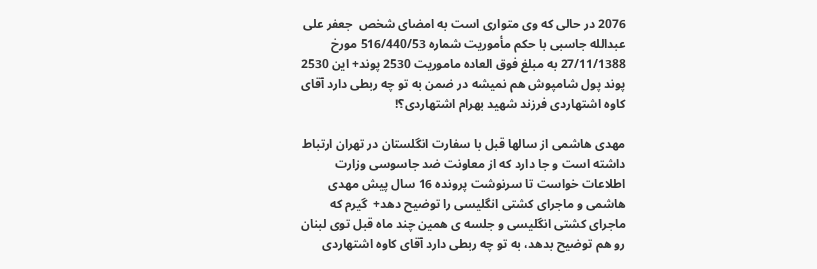2076 در حالی که وی متواری است به امضای شخص  جعفر علی عبدالله جاسبی با حکم مأموریت شماره 516/440/53 مورخ 27/11/1388 به مبلغ فوق العاده ماموریت 2530 پوند+ این 2530 پوند پول شامپوش هم نمیشه در ضمن به تو چه ربطی دارد آقای کاوه اشتهاردی فرزند شهید بهرام اشتهاردی؟!

مهدی هاشمی از سالها قبل با سفارت انگلستان در تهران ارتباط داشته است و جا دارد که از معاونت ضد جاسوسی وزارت اطلاعات خواست تا سرنوشت پرونده 16 سال پیش مهدی هاشمی و ماجرای کشتی انگلیسی را توضیح دهد+  گیرم که ماجرای کشتی انگلیسی و جلسه ی همین چند ماه قبل توی لبنان رو هم توضیح بدهد، به تو چه ربطی دارد آقای کاوه اشتهاردی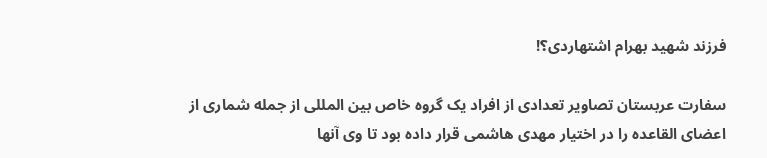فرزند شهید بهرام اشتهاردی؟!

سفارت عربستان تصاویر تعدادی از افراد یک گروه خاص بین المللی از جمله شماری از اعضای القاعده را در اختیار مهدی هاشمی قرار داده بود تا وی آنها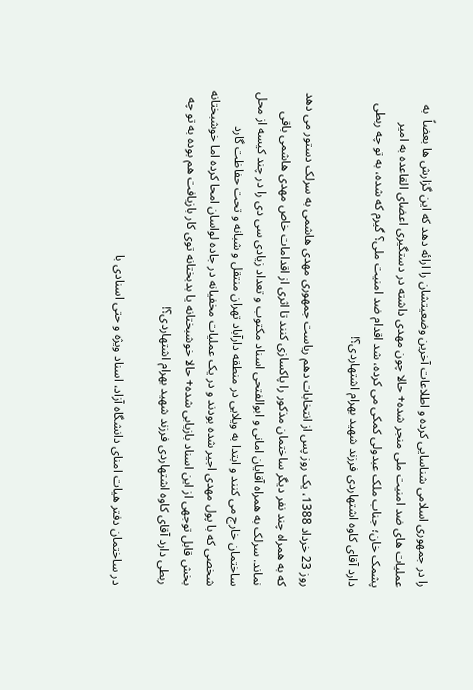را در جمهوری اسلامی شناسایی کرده و اطلاعات آخرین وضعیتشان را ارائه دهد که این گزارش ها بعضاً  به عملیات های ضد امنیت ملی منجر شده+ حالا چون مهدی داشته در دستگیری اعضای القاعده به امیر پشمک خان؛ جناب ملک عبدولی کمکی می کرده، شد اقدام ضد امنیت ملی؟ گیرم که شده، به تو چه ربطی دارد آقای کاوه اشتهاردی فرزند شهید بهرام اشتهاردی؟!

روز 23 خرداد 1388، یک روز پس از انتخابات دهم ریاست جمهوری مهدی هاشمی به سرلک دستور می دهد که به همراه چند نفر دیگر ساختمان مذکور را پاکسازی کنند تا اثری از اقدامات خاص مهدی هاشمی باقی نماند. سرلک به همراه آقایان امانی و ابوالفتحی اسناد مکتوب و تعداد زیادی سی دی را در چند کیسه از محل ساختمان خارج می کنند و ابتدا به ویلایی در منطقه دارآباد تهران منتقل و شبانه و تحت حفاظت گارد شخصی که با پول مهدی اجیر شده بودند و در یک عملیات مخفیانه در جاده لواسان امحا کرده اما خوشبختانه بخش قابل توجهی از این اسناد بازیابی شده+ حالا خوشبختانه یا بدبختانه توی کار بازیافت هم بوده به تو چه ربطی دارد آقای کاوه اشتهاردی فرزند شهید بهرام اشتهاردی؟!

در ساختمان دفتر هیات امنای دانشگاه آزاد، اسناد ویژه و حتی اسنادی با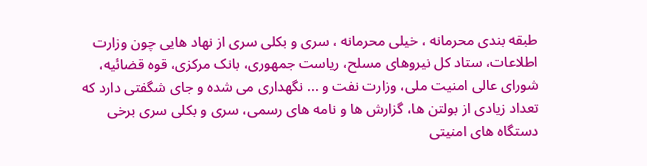طبقه بندی محرمانه ، خیلی محرمانه ، سری و بکلی سری از نهاد هایی چون وزارت اطلاعات، ستاد کل نیروهای مسلح، ریاست جمهوری، بانک مرکزی، قوه قضائیه، شورای عالی امنیت ملی، وزارت نفت و ... نگهداری می شده و جای شگفتی دارد که تعداد زیادی از بولتن ها، گزارش ها و نامه های رسمی، سری و بکلی سری برخی دستگاه های امنیتی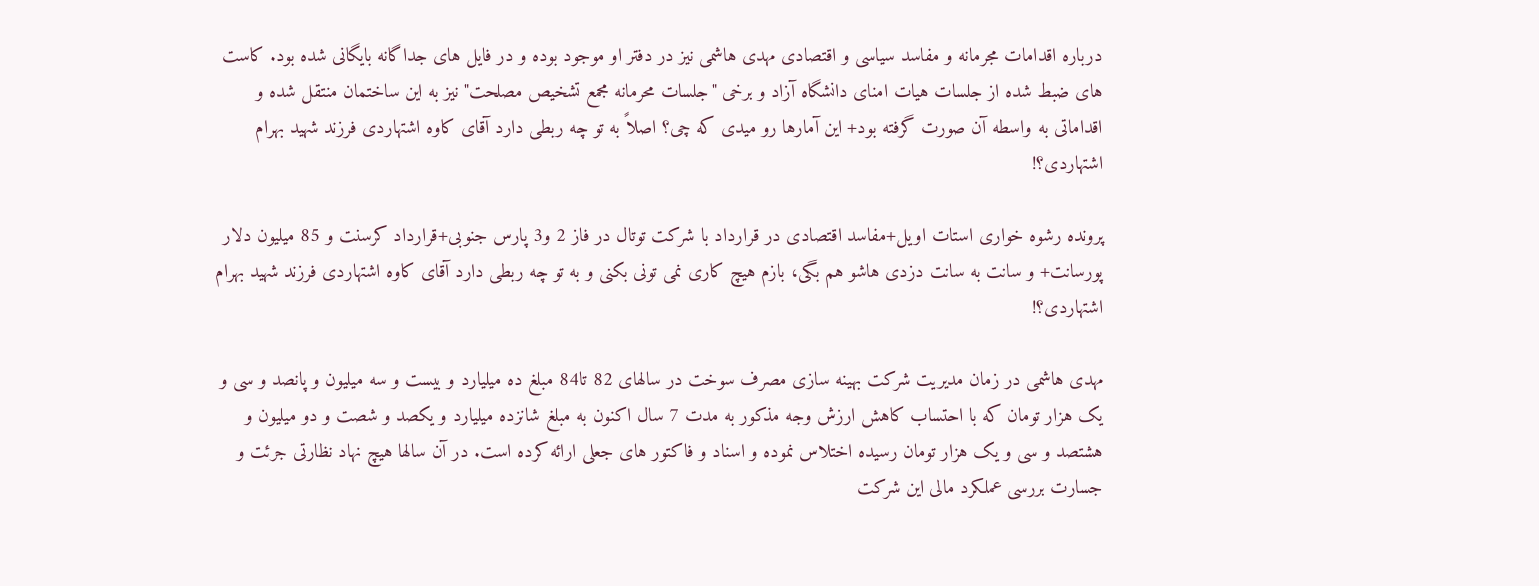درباره اقدامات مجرمانه و مفاسد سیاسی و اقتصادی مهدی هاشمی نیز در دفتر او موجود بوده و در فایل های جداگانه بایگانی شده بود. کاست های ضبط شده از جلسات هیات امنای دانشگاه آزاد و برخی "جلسات محرمانه مجمع تشخیص مصلحت" نیز به این ساختمان منتقل شده و اقداماتی به واسطه آن صورت گرفته بود+ این آمارها رو میدی که چی؟ اصلاً به تو چه ربطی دارد آقای کاوه اشتهاردی فرزند شهید بهرام اشتهاردی؟!

پرونده رشوه خواری استات اویل+مفاسد اقتصادی در قرارداد با شرکت توتال در فاز 2 و3 پارس جنوبی+قرارداد کرسنت و 85 میلیون دلار پورسانت+ و سانت به سانت دزدی هاشو هم بگی، بازم هیچ کاری نمی تونی بکنی و به تو چه ربطی دارد آقای کاوه اشتهاردی فرزند شهید بهرام اشتهاردی؟!

مهدی هاشمی در زمان مدیریت شرکت بهینه سازی مصرف سوخت در سالهای 82 تا84 مبلغ ده میلیارد و بیست و سه میلیون و پانصد و سی و یک هزار تومان که با احتساب کاهش ارزش وجه مذکور به مدت 7 سال اکنون به مبلغ شانزده میلیارد و یکصد و شصت و دو میلیون و هشتصد و سی و یک هزار تومان رسیده اختلاس نموده و اسناد و فاکتور های جعلی ارائه کرده است. در آن سالها هیچ نهاد نظارتی جرئت و جسارت بررسی عملکرد مالی این شرکت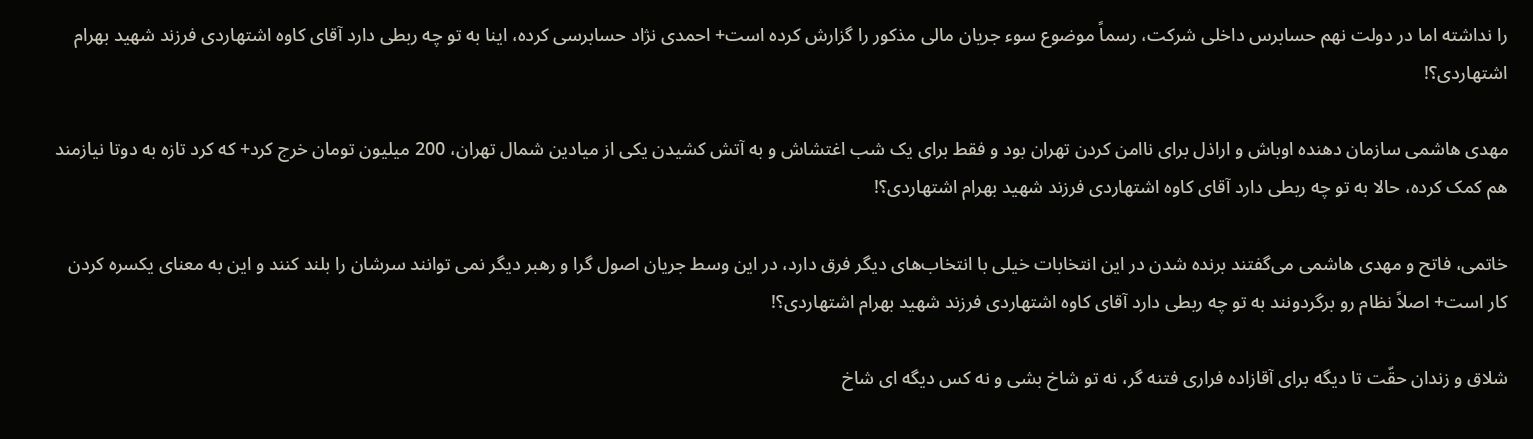را نداشته اما در دولت نهم حسابرس داخلی شرکت، رسماً موضوع سوء جریان مالی مذکور را گزارش کرده است+ احمدی نژاد حسابرسی کرده، اینا به تو چه ربطی دارد آقای کاوه اشتهاردی فرزند شهید بهرام اشتهاردی؟!

مهدی هاشمی سازمان دهنده اوباش و اراذل برای ناامن کردن تهران بود و فقط برای یک شب اغتشاش و به آتش کشیدن یکی از میادین شمال تهران، 200 میلیون تومان خرج کرد+ که کرد تازه به دوتا نیازمند هم کمک کرده، حالا به تو چه ربطی دارد آقای کاوه اشتهاردی فرزند شهید بهرام اشتهاردی؟!

خاتمی، فاتح و مهدی هاشمی می‌گفتند برنده شدن در این انتخابات خیلی با انتخاب‌های دیگر فرق دارد، در این وسط جریان اصول گرا و رهبر دیگر نمی توانند سرشان را بلند کنند و این به معنای یکسره کردن کار است+ اصلاً نظام رو برگردونند به تو چه ربطی دارد آقای کاوه اشتهاردی فرزند شهید بهرام اشتهاردی؟!

شلاق و زندان حقّت تا دیگه برای آقازاده فراری فتنه گر، نه تو شاخ بشی و نه کس دیگه ای شاخ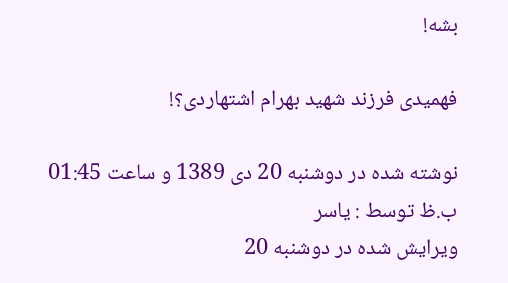بشه!

فهمیدی فرزند شهید بهرام اشتهاردی؟!

نوشته شده در دوشنبه 20 دی 1389 و ساعت 01:45 ب.ظ توسط : یاسر
ویرایش شده در دوشنبه 20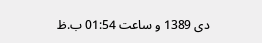دی 1389 و ساعت 01:54 ب.ظ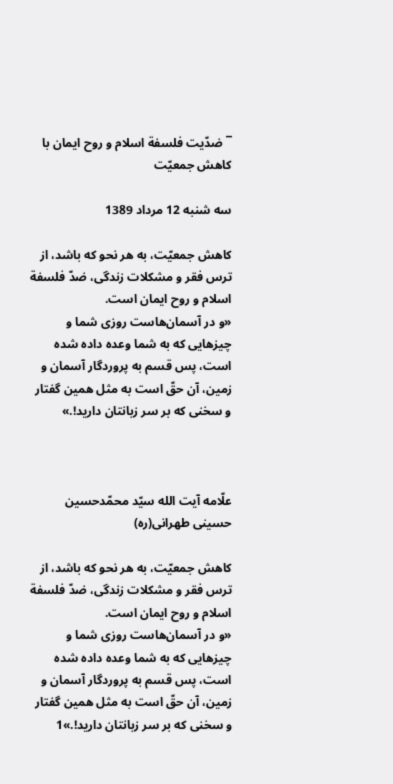¯ ضدّیت فلسفة اسلام و روح ایمان با كاهش جمعیّت

سه شنبه 12 مرداد 1389

كاهش جمعیّت، به هر نحو که باشد، از ترس فقر و مشكلات زندگی، ضدّ فلسفة اسلام و روح ایمان است.
«و در آسمان‌هاست روزی شما و چیزهایی كه به شما وعده داده شده است، پس قسم به پروردگار آسمان و زمین، آن حقّ است به مثل همین گفتار و سخنی كه بر سر زبانتان دارید!.»



علّامه آیت الله سیّد محمّدحسین حسینی طهرانی(ره)

كاهش جمعیّت، به هر نحو که باشد، از ترس فقر و مشكلات زندگی، ضدّ فلسفة اسلام و روح ایمان است.
«و در آسمان‌هاست روزی شما و چیزهایی كه به شما وعده داده شده است، پس قسم به پروردگار آسمان و زمین، آن حقّ است به مثل همین گفتار و سخنی كه بر سر زبانتان دارید!.»1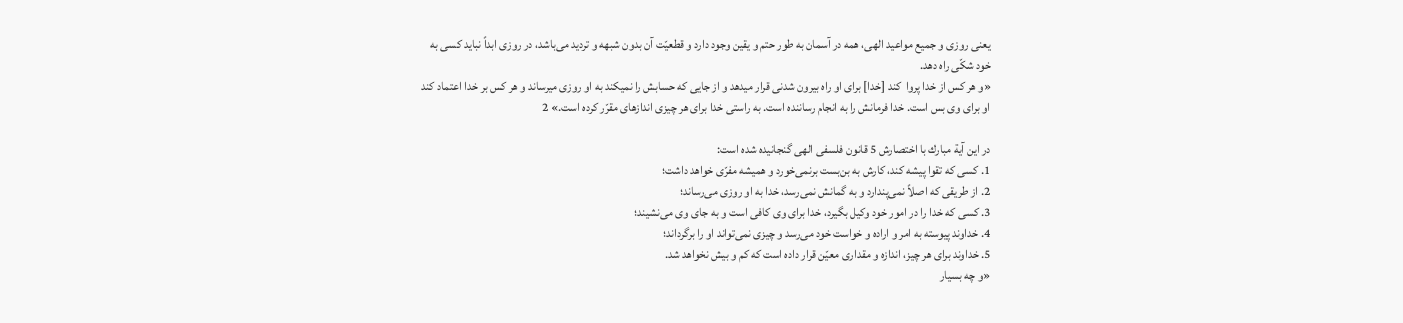یعنی روزی و جمیع مواعید الهی، همه در آسمان به طور حتم و یقین وجود دارد و قطعیّت آن بدون شبهه و تردید می‌باشد، در روزی ابداً نباید كسی به خود شكّی راه دهد.
«و هر كس از خدا پروا  كند [خدا] برای او راه بیرون شدنی قرار میدهد و از جایی كه حسابش را نمیكند به او روزی میرساند و هر كس بر خدا اعتماد كند او برای وی بس است. خدا فرمانش را به انجام رساننده است. به راستی خدا برای هر چیزی اندازهای مقرّر كرده است.» 2

در این آیة مبارك با اختصارش 5 قانون فلسفی الهی گنجانیده شده است:
1. كسی كه تقوا پیشه كند، كارش به بن‌بست برنمی‌خورد و همیشه مفرّی خواهد داشت؛
2. از طریقی كه اصلاً نمی‌پندارد و به گمانش نمی‌رسد، خدا به او روزی می‌رساند؛
3. كسی كه خدا را در امور خود وكیل بگیرد، خدا برای وی كافی است و به جای وی می‌نشیند؛
4. خداوند پیوسته به امر و اراده و خواست خود می‌رسد و چیزی نمی‌تواند او را برگرداند؛
5. خداوند برای هر چیز، اندازه و مقداری معیّن قرار داده است كه کم و بیش نخواهد شد.
«و چه بسیار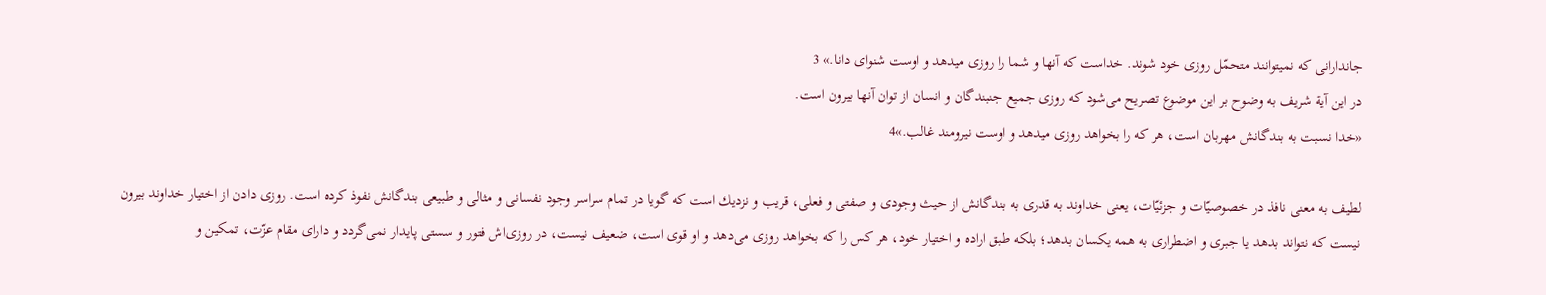جاندارانی كه نمیتوانند متحمّل روزی خود شوند. خداست كه آنها و شما را روزی میدهد و اوست شنوای دانا.» 3
در این آیة شریف به وضوح بر این موضوع تصریح می‌شود كه روزی جمیع جنبندگان و انسان از توان آنها بیرون است.
«خدا نسبت به بندگانش مهربان است، هر كه را بخواهد روزی میدهد و اوست نیرومند غالب.»4

لطیف به معنی نافذ در خصوصیّات و جزئیّات، یعنی خداوند به قدری به بندگانش از حیث وجودی و صفتی و فعلی، قریب و نزدیك است كه گویا در تمام سراسر وجود نفسانی و مثالی و طبیعی بندگانش نفوذ كرده است. روزی دادن از اختیار خداوند بیرون نیست كه نتواند بدهد یا جبری و اضطراری به همه یكسان بدهد؛ بلكه طبق اراده و اختیار خود، هر كس را كه بخواهد روزی می‌دهد و او قوی است، ضعیف نیست، در روزی‌اش فتور و سستی پایدار نمی‌گردد و دارای مقام عزّت، تمكین و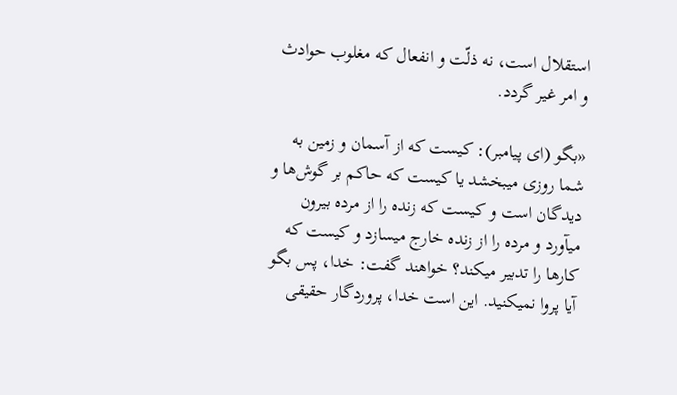استقلال است، نه ذلّت و انفعال كه مغلوب حوادث و امر غیر گردد.

«بگو (ای پیامبر): كیست كه از آسمان و زمین به شما روزی میبخشد یا كیست كه حاكم بر گوش‌ها و دیدگان است و كیست كه زنده را از مرده بیرون میآورد و مرده را از زنده خارج میسازد و كیست كه كارها را تدبیر میكند؟ خواهند گفت: خدا، پس بگو آیا پروا نمیكنید. این است خدا، پروردگار حقیقی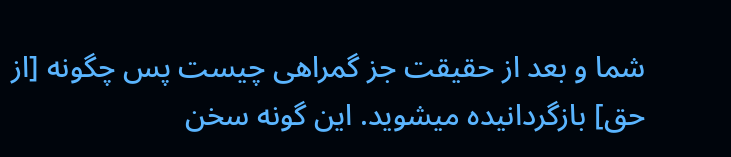شما و بعد از حقیقت جز گمراهی چیست پس چگونه [از حق] بازگردانیده میشوید. این گونه سخن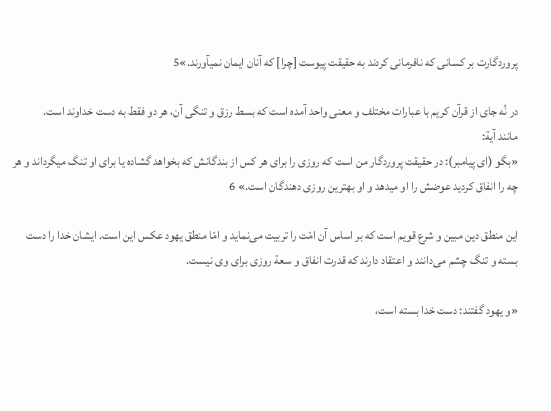پروردگارت بر كسانی كه نافرمانی كردند به حقیقت پیوست [چرا] كه آنان ایمان نمیآورند.»5

در نُه جای از قرآن کریم با عبارات مختلف و معنی واحد آمده است که بسط رزق و تنگی آن، هر دو فقط به دست خداوند است.
مانند آیة:
«بگو (ای پیامبر): در حقیقت پروردگار من است كه روزی را برای هر كس از بندگانش كه بخواهد گشاده یا برای او تنگ میگرداند و هر چه را انفاق كردید عوضش را او میدهد و او بهترین روزی دهندگان است.» 6

این منطق دین مبین و شرع قویم است كه بر اساس آن امّت را تربیت می‌نماید و امّا منطق یهود عكس این است. ایشان خدا را دست بسته و تنگ چشم می‌دانند و اعتقاد دارند كه قدرت انفاق و سعة روزی برای وی نیست.

«و یهود گفتند: دست خدا بسته است،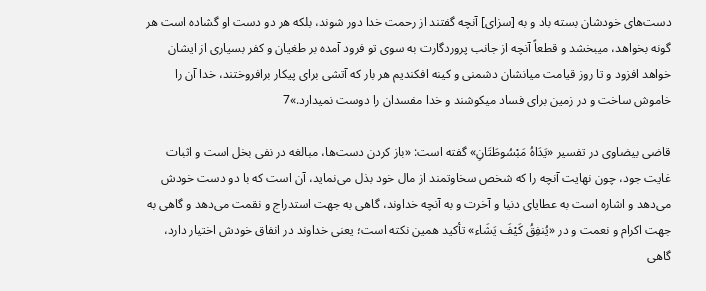دست‌های خودشان بسته باد و به [سزای] آنچه گفتند از رحمت خدا دور شوند، بلكه هر دو دست او گشاده است هر گونه بخواهد، میبخشد و قطعاً آنچه از جانب پروردگارت به سوی تو فرود آمده بر طغیان و كفر بسیاری از ایشان خواهد افزود و تا روز قیامت میانشان دشمنی و كینه افكندیم هر بار كه آتشی برای پیكار برافروختند، خدا آن را خاموش ساخت و در زمین برای فساد میكوشند و خدا مفسدان را دوست نمیدارد.»7

قاضی بیضاوی در تفسیر «یَدَاهُ مَبْسُوطَتَانِ» گفته است: «باز كردن دست‌ها، مبالغه در نفی بخل است و اثبات غایت جود، چون نهایت آنچه را كه شخص سخاوتمند از مال خود بذل می‌نماید، آن است كه با دو دست خودش می‌دهد و اشاره است به عطایای دنیا و آخرت و به آنچه خداوند، گاهی به جهت استدراج و نقمت می‌دهد و گاهی به جهت اكرام و نعمت و در «یُنفِقُ كَیْفَ یَشَاء» تأكید همین نكته است؛ یعنی خداوند در انفاق خودش اختیار دارد، گاهی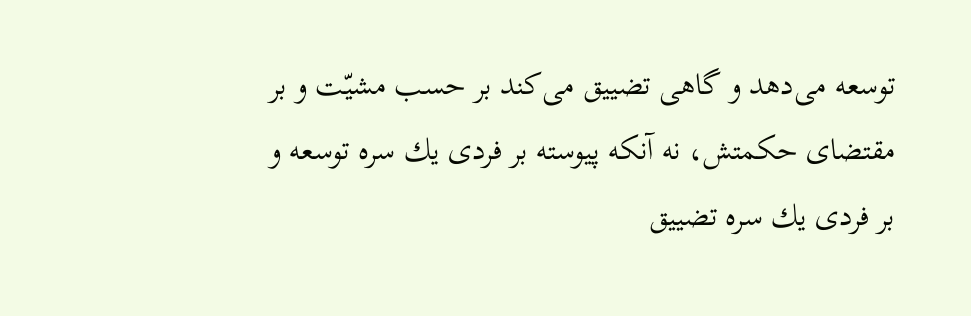توسعه می‌دهد و گاهی تضییق می‌كند بر حسب مشیّت و بر مقتضای حكمتش، نه آنكه پیوسته بر فردی یك سره توسعه و بر فردی یك سره تضییق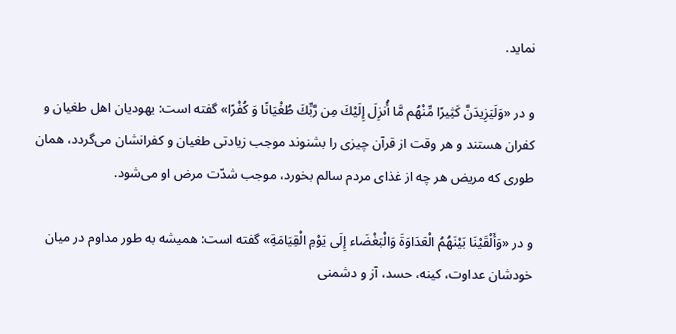نماید.

و در «وَلَیَزِیدَنَّ كَثِیرًا مِّنْهُم مَّا أُنزِلَ إِلَیْكَ مِن رَّبِّكَ طُغْیَانًا وَ كُفْرًا» گفته است: یهودیان اهل طغیان و كفران هستند و هر وقت از قرآن چیزی را بشنوند موجب زیادتی طغیان و كفرانشان می‌گردد، همان طوری كه مریض هر چه از غذای مردم سالم بخورد، موجب شدّت مرض او می‌شود.

و در «وَأَلْقَیْنَا بَیْنَهُمُ الْعَدَاوَةَ وَالْبَغْضَاء إِلَی یَوْمِ الْقِیَامَةِ» گفته است: همیشه به طور مداوم در میان خودشان عداوت، كینه، حسد، آز و دشمنی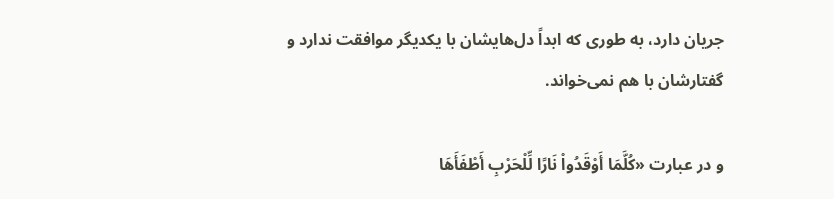جریان دارد، به طوری كه ابداً دل‌هایشان با یكدیگر موافقت ندارد و گفتارشان با هم نمی‌خواند.

و در عبارت «كُلَّمَا أَوْقَدُواْ نَارًا لِّلْحَرْبِ أَطْفَأَهَا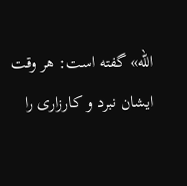الله» گفته است: هر وقت ایشان نبرد و كارزاری را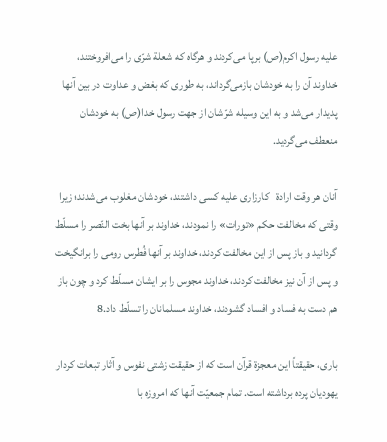علیه رسول اكرم(ص) برپا می‌كردند و هرگاه كه شعلة شرّی را می‌افروختند، خداوند آن را به خودشان بازمی‌گرداند، به طوری كه بغض و عداوت در بین آنها پدیدار می‌شد و به این وسیله شرّشان از جهت رسول خدا(ص) به خودشان منعطف می‌گردید.

آنان هر وقت ارادة   كارزاری علیه كسی داشتند، خودشان مغلوب می‌شدند؛ زیرا وقتی كه مخالفت حكم «تورات» را نمودند، خداوند بر آنها بخت النّصر را مسلّط گردانید و باز پس از این مخالفت كردند، خداوند بر آنها فُطرس رومی را برانگیخت و پس از آن نیز مخالفت کردند، خداوند مجوس را بر ایشان مسلّط كرد و چون باز هم دست به فساد و افساد گشودند، خداوند مسلمانان را تسلّط داد.8

باری، حقیقتاً این معجزة قرآن است كه از حقیقت زشتی نفوس و آثار تبعات كردار یهودیان پرده برداشته است. تمام جمعیّت آنها كه امروزه با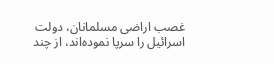غصب اراضی مسلمانان، دولت اسرائیل را سرپا نموده‌اند، از چند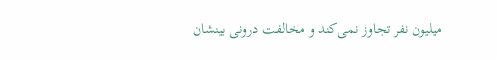میلیون نفر تجاوز نمی‌كند و مخالفت درونی بینشان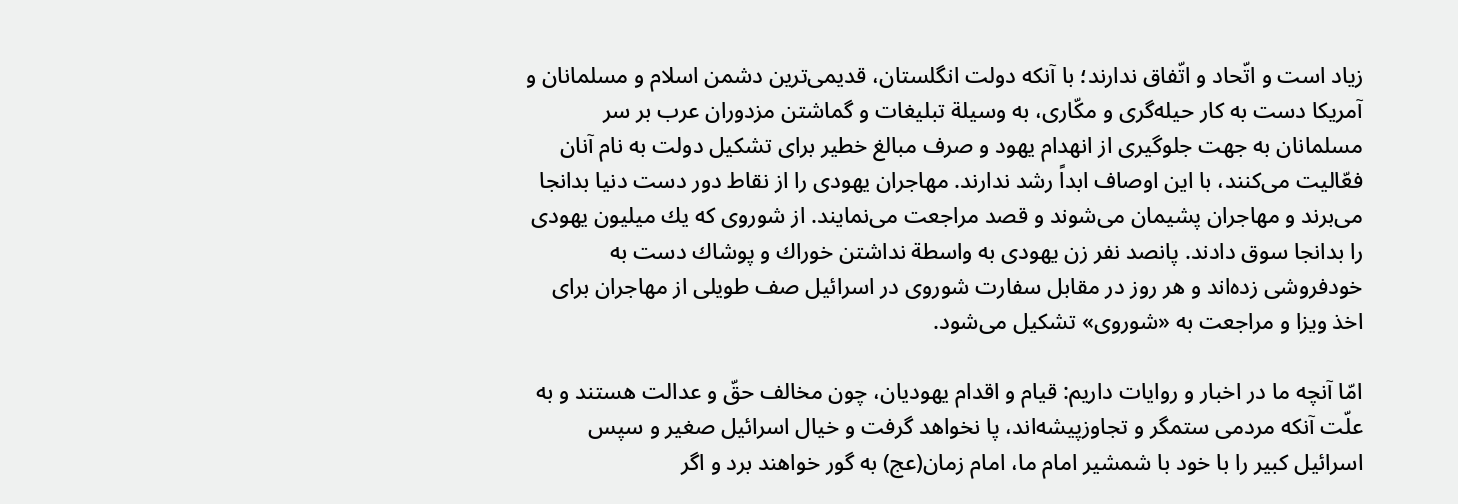زیاد است و اتّحاد و اتّفاق ندارند؛ با آنكه دولت انگلستان،‌ قدیمی‌ترین دشمن اسلام و مسلمانان و آمریكا دست به كار حیله‌گری و مكّاری، به وسیلة تبلیغات و گماشتن مزدوران عرب بر سر مسلمانان به جهت جلوگیری از انهدام یهود و صرف مبالغ خطیر برای تشكیل دولت به نام آنان فعّالیت می‌كنند، با این اوصاف ابداً رشد ندارند. مهاجران یهودی را از نقاط دور دست دنیا بدانجا می‌برند و مهاجران پشیمان می‌شوند و قصد مراجعت می‌نمایند. از شوروی كه یك میلیون یهودی را بدانجا سوق دادند. پانصد نفر زن یهودی به واسطة نداشتن خوراك و پوشاك دست به خودفروشی زده‌اند و هر روز در مقابل سفارت شوروی در اسرائیل صف طویلی از مهاجران برای اخذ ویزا و مراجعت به «شوروی» تشكیل می‌شود.

امّا آنچه ما در اخبار و روایات داریم: قیام و اقدام یهودیان، چون مخالف حقّ و عدالت هستند و به علّت آنكه مردمی ستمگر و تجاوزپیشه‌اند، پا نخواهد گرفت و خیال اسرائیل صغیر و سپس اسرائیل كبیر را با خود با شمشیر امام ما، امام زمان(عج) به گور خواهند برد و اگر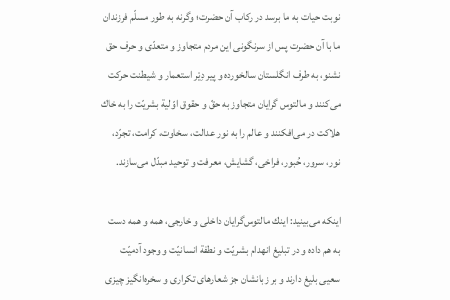نوبت حیات به ما برسد در ركاب آن حضرت؛ وگرنه به طور مسلّم فرزندان ما با آن حضرت پس از سرنگونی این مردم متجاوز و متعدّی و حرف حق نشنو، به طرف انگلستان سالخورده و پیر دِیْر استعمار و شیطنت حركت می‌كنند و مالتوس گرایان متجاوز به حقّ و حقوق اوّلیة بشریّت را به خاك هلاكت در می‌افكنند و عالم را به نور عدالت، سخاوت، كرامت، تجرّد، نور، سرور، حُبور، فراخی، گشایش، معرفت و توحید مبدّل می‌سازند.

اینكه می‌بینید: اینك مالتوس‌گرایان داخلی و خارجی، همه و همه دست به هم داده و در تبلیغ انهدام بشریّت و نطفة انسانیّت و وجود آدمیّت سعیی بلیغ دارند و بر زبانشان جز شعارهای تكراری و سخره‌انگیز چیزی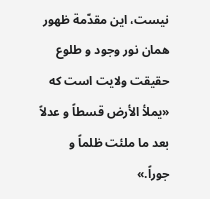نیست، این مقدّمة ظهور همان نور وجود و طلوع حقیقت ولایت است كه «یملأ الأرض قسطاً و عدلاً بعد ما ملئت ظلماً و جوراً.»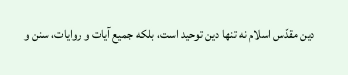دین مقدّس اسلام نه تنها دین توحید است، بلكه جمیع آیات و روایات، سنن و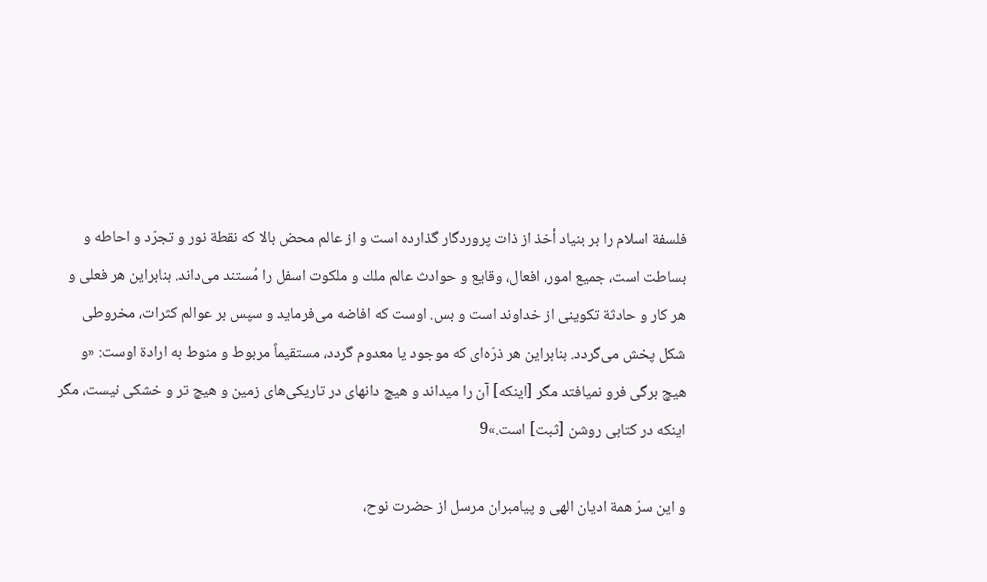فلسفة اسلام را بر بنیاد أخذ از ذات پروردگار گذارده است و از عالم محض بالا كه نقطة نور و تجرّد و احاطه و بساطت است، جمیع امور، افعال، وقایع و حوادث عالم ملك و ملكوت اسفل را مُستند می‌داند. بنابراین هر فعلی و هر كار و حادثة تكوینی از خداوند است و بس. اوست كه افاضه می‌فرماید و سپس بر عوالم كثرات، مخروطی شكل پخش می‌گردد. بنابراین هر ذرّه‌ای كه موجود یا معدوم گردد، مستقیماً مربوط و منوط به ارادة اوست: «و هیچ برگی فرو نمیافتد مگر [اینكه] آن را میداند و هیچ دانهای در تاریكی‌های زمین و هیچ تر و خشكی نیست، مگر اینكه در كتابی روشن [ثبت] است.»9

و این سرّ همة ادیان الهی و پیامبران مرسل از حضرت نوح،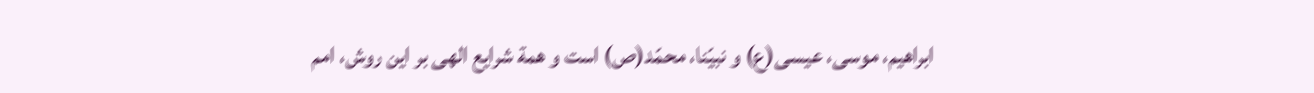ابراهیم، موسی، عیسی(ع) و نبیّنا، محمّد(ص) است و همة شرایع الهی بر این روش، امم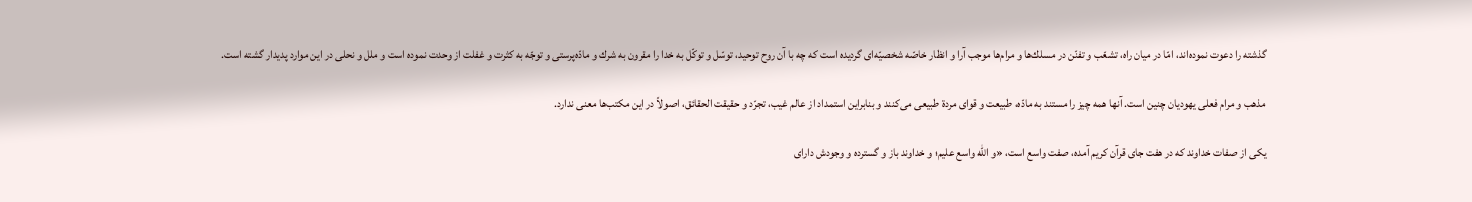گذشته را دعوت نموده‌اند، امّا در میان راه، تشعّب و تفنّن در مسلك‌ها و مرام‌ها موجب آرا و انظار خاصّه شخصیّه‌ای گردیده است كه چه با آن روح توحید، توسّل و توكّل به خدا را مقرون به شرك و مادّه‌پرستی و توجّه به كثرت و غفلت از وحدت نموده است و ملل و نحلی در این موارد پدیدار گشته است.

مذهب و مرام فعلی یهودیان چنین است. آنها همه چیز را مستند به مادّه، طبیعت و قوای مردة طبیعی می‌كنند و بنابراین استمداد از عالم غیب، تجرّد و حقیقت الحقائق، اصولاً در این مكتب‌ها معنی ندارد.

یكی از صفات خداوند كه در هفت جای قرآن كریم آمده، صفت واسع است، «و الله واسع علیم؛ و خداوند باز و گسترده و وجودش دارای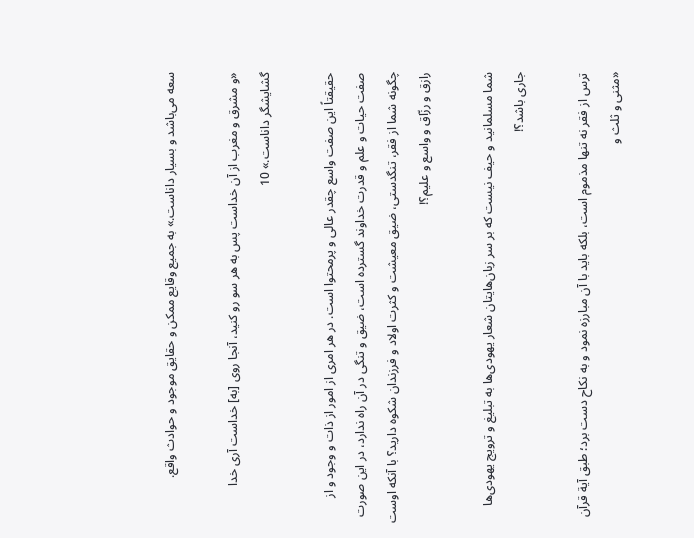سعه می‌باشد و بسیار داناست.» به جمیع وقایع ممكن و حقایق موجود و حوادث واقع.

«و مشرق و مغرب از آن خداست پس به هر سو رو كنید، آنجا روی [به] خداست آری خدا گشایشگر داناست.» 10

حقیقتاً این صفت واسع چقدر عالی و پرمحتوا است. در هر امری از امور از ذات و وجود و از صفت حیات و علم و قدرت خداوند گسترده است، ضیق و تنگی در آن راه ندارد، در این صورت چگونه شما از فقر، تنگدستی، ضیق معیشت و كثرت اولاد و فرزندان شکوه دارید؟ با آنكه اوست رازق و رزّاق و واسع و علیم؟!

شما مسلمانید و حیف نیست كه بر سر زبان‌هایتان شعار یهودی‌ها به تبلیغ و ترویج یهودی‌ها جاری باشد؟!

ترس از فقر نه تنها مذموم است، بلكه باید با آن مبارزه نمود و به نكاح دست برد؛ طبق آیة قرآن «مثنی و ثلث و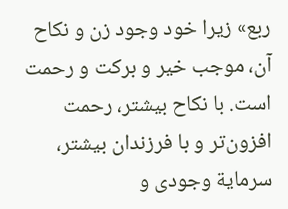ربع» زیرا خود وجود زن و نكاح آن، موجب خیر و بركت و رحمت است. با نكاح بیشتر، رحمت افزون‌تر و با فرزندان بیشتر، سرمایة وجودی و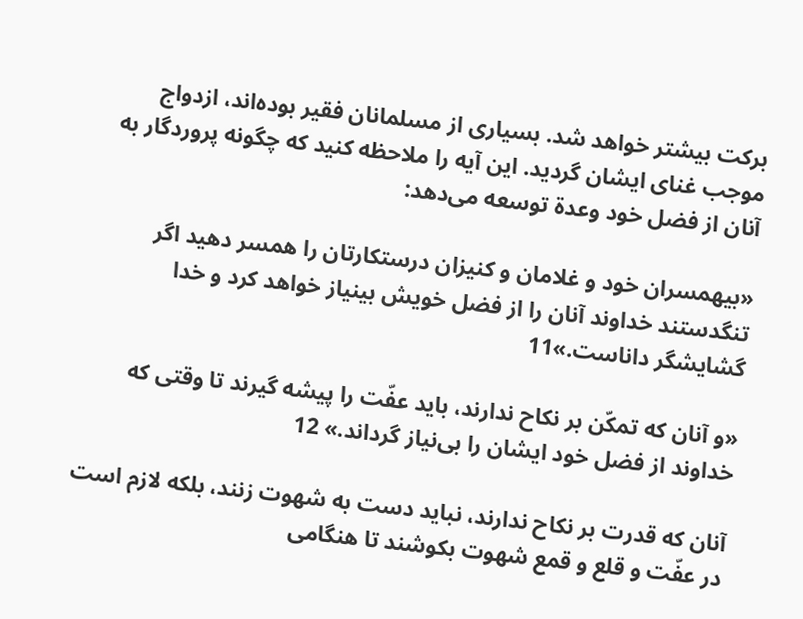بركت بیشتر خواهد شد. بسیاری از مسلمانان فقیر بوده‌اند، ازدواج موجب غنای ایشان گردید. این آیه را ملاحظه كنید كه چگونه پروردگار به آنان از فضل خود وعدة توسعه می‌دهد:

«بیهمسران خود و غلامان و كنیزان درستكارتان را همسر دهید اگر تنگدستند خداوند آنان را از فضل خویش بینیاز خواهد كرد و خدا گشایشگر داناست.»11

«و آنان كه تمكّن بر نكاح ندارند، باید عفّت را پیشه گیرند تا وقتی كه خداوند از فضل خود ایشان را بی‌نیاز گرداند.» 12

آنان كه قدرت بر نكاح ندارند، نباید دست به شهوت زنند، بلكه لازم است در عفّت و قلع و قمع شهوت بكوشند تا هنگامی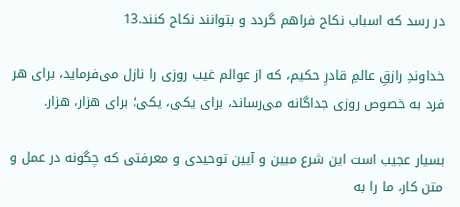در رسد كه اسباب نكاح فراهم گردد و بتوانند نكاح كنند.13

خداوندِ رازقِ عالمِ قادرِ حكیم، كه از عوالم غیب روزی را نازل می‌فرماید، برای هر فرد به خصوص روزی جداگانه می‌رساند، برای یكی، یكی؛ برای هزار، هزار.

بسیار عجیب است این شرع مبین و آیین توحیدی و معرفتی كه چگونه در عمل و متن كار، ما را به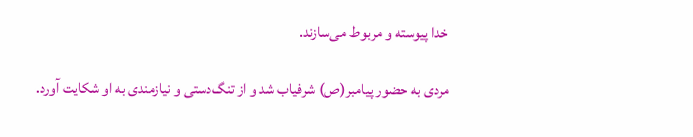خدا پیوسته و مربوط می‌سازند.

مردی به حضور پیامبر(ص) شرفیاب شد و از تنگ‌دستی و نیازمندی به او شكایت آورد.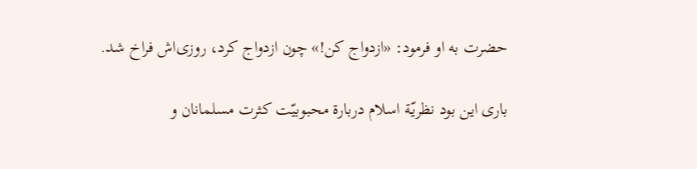حضرت به او فرمود: «ازدواج كن!» چون ازدواج كرد، روزی‌اش فراخ شد.

باری این بود نظریّة اسلام دربارة محبوبیّت كثرت مسلمانان و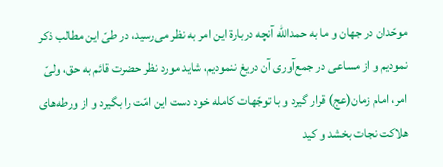موحّدان در جهان و ما به حمدالله آنچه دربارة این امر به نظر می‌رسید، در طیّ این مطالب ذكر نمودیم و از مساعی در جمع‌آوری آن دریغ ننمودیم، شاید مورد نظر حضرت قائم به حق، ولیّ امر، امام زمان(عج) قرار گیرد و با توجّهات كامله خود دست این امّت را بگیرد و از ورطه‌های هلاكت نجات بخشد و كید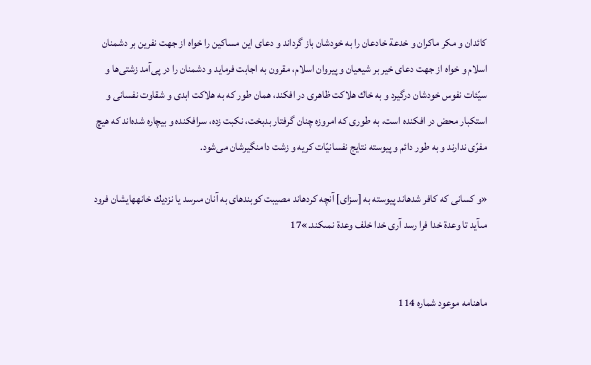كائدان و مكر ماكران و خدعة خادعان را به خودشان باز گرداند و دعای این مساكین را خواه از جهت نفرین بر دشمنان اسلام و خواه از جهت دعای خیر بر شیعیان و پیروان اسلام، مقرون به اجابت فرماید و دشمنان را در پی‌آمد زشتی‌ها و سیّئات نفوس خودشان درگیرد و به خاك هلاكت ظاهری در افكند، همان طور كه به هلاكت ابدی و شقاوت نفسانی و استكبار محض در افكنده است، به طوری كه امروزه چنان گرفتار بدبخت، نكبت زده، سرافكنده و بیچاره شده‌اند كه هیچ مفرّی ندارند و به طور دائم و پیوسته نتایج نفسانیّات كریه و زشت دامنگیرشان می‌شود.

«و كسانى كه كافر شدهاند پیوسته به [سزاى] آنچه كردهاند مصیبت كوبندهاى به آنان مىرسد یا نزدیك خانههایشان فرود مىآید تا وعدة خدا فرا رسد آرى خدا خلف وعدة نمىكند.»17


ماهنامه موعود شماره 114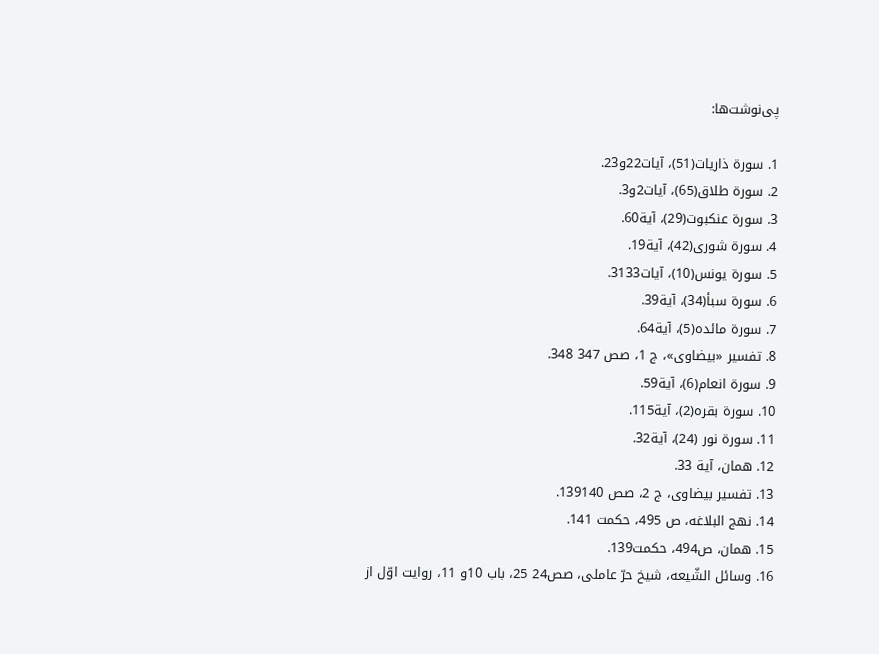پی‌نوشت‌ها:

1. سورة ذاریات(51)، آیات22و23.
2. سورة طلاق(65)، آیات2و3.
3. سورة عنكبوت(29)، آیة60.
4. سورة شوری(42)، آیة19.
5. سورة یونس(10)، آیات3133.
6. سورة سبأ(34)، آیة39.
7. سورة مائده(5)، آیة64.
8. تفسیر «بیضاوی»، ج 1، صص 347 348.
9. سورة انعام(6)، آیة59.
10. سورة بقره(2)، آیة115.
11. سورة نور (24)، آیة32.
12. همان، آیة 33.
13. تفسیر بیضاوی، ج 2، صص 139140.
14. نهج البلاغه، ص 495، حكمت 141.
15. همان، ص494، حكمت139.
16. وسائل الشّیعه، شیخ حرّ عاملی، صص24 25، باب 10و 11، روایت اوّل از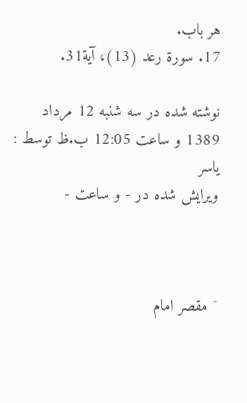هر باب.
17. سورة رعد (13)، آیة31.

نوشته شده در سه شنبه 12 مرداد 1389 و ساعت 12:05 ب.ظ توسط : یاسر
ویرایش شده در - و ساعت -



¯ مقصر امام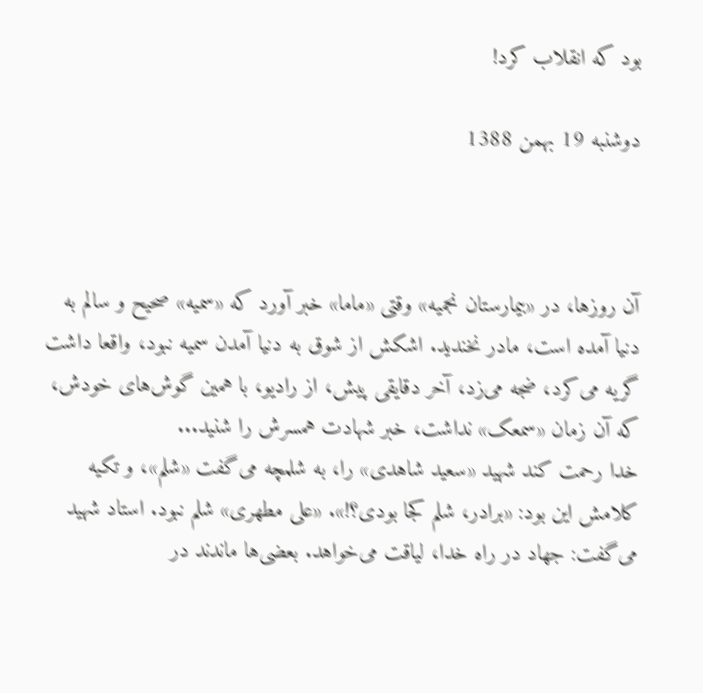بود که انقلاب کرد!

دوشنبه 19 بهمن 1388



آن روزها، در «بیمارستان نجمیه» وقتی «ماما» خبر آورد که «سمیه» صحیح و سالم به دنیا آمده است، مادر نخندید. اشکش از شوق به دنیا آمدن سمیه نبود، واقعا داشت گریه می‌کرد، ضجه می‌زد، آخر دقایقی پیش، از رادیو، با همین گوش‌های خودش، که آن زمان «سمعک» نداشت، خبر شهادت همسرش را شنید...
خدا رحمت کند شهید «سعید شاهدی» را، به شلمچه می‌گفت «شلم»، و تکیه کلامش این بود: «برادر، شلم کجا بودی؟!». «علی مطهری» شلم نبود. استاد شهید می‌گفت: جهاد در راه خدا، لیاقت می‌خواهد. بعضی‌ها ماندند در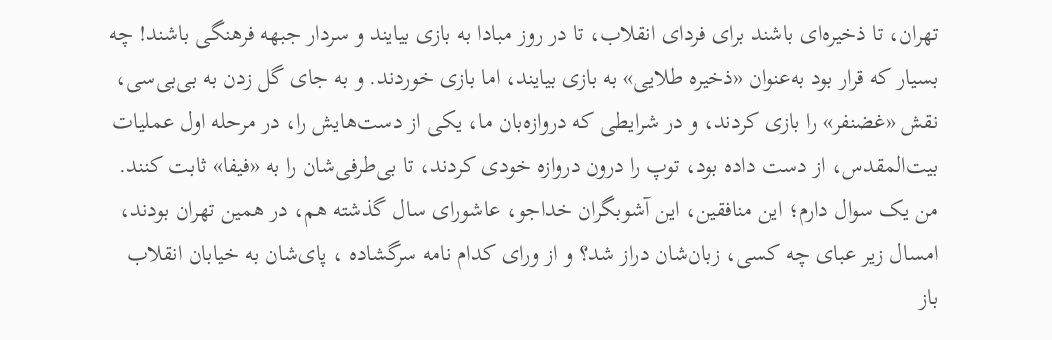تهران، تا ذخیره‌ای باشند برای فردای انقلاب، تا در روز مبادا به بازی بیایند و سردار جبهه فرهنگی باشند! چه بسیار که قرار بود به‌عنوان «ذخیره طلایی» به بازی بیایند، اما بازی خوردند. و به جای گل زدن به بی‌بی‌سی، نقش «غضنفر» را بازی کردند، و در شرایطی که دروازه‌بان ما، یکی از دست‌هایش را، در مرحله اول عملیات بیت‌المقدس، از دست داده بود، توپ را درون دروازه خودی کردند، تا بی‌طرفی‌شان را به «فیفا» ثابت کنند.
من یک سوال دارم؛ این منافقین، این آشوبگران خداجو، عاشورای سال گذشته هم، در همین تهران بودند، امسال زیر عبای چه کسی، زبان‌شان دراز شد؟ و از ورای کدام نامه سرگشاده ، پای‌شان به خیابان انقلاب باز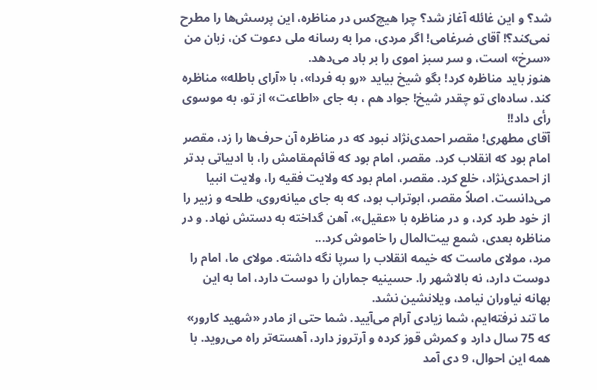شد؟ و این غائله آغاز شد؟ چرا هیچ‌کس در مناظره، این پرسش‌ها را مطرح نمی‌کند؟! آقای ضرغامی! اگر مردی، مرا به رسانه ملی دعوت کن، زبان من «سرخ» است، و سر سبز اموی را بر باد می‌دهد.
هنوز باید مناظره کرد! بگو شیخ بیاید «رو به فردا»، با «آرای باطله» مناظره کند. ساده‌ای تو چقدر شیخ! جواد هم ، به جای «اطاعت» از تو، به موسوی رأی داد!!
آقای مطهری! مقصر احمدی‌نژاد نبود که در مناظره آن حرف‌ها را زد، مقصر امام بود که انقلاب کرد. مقصر، امام بود که قائم‌مقامش را، با ادبیاتی بدتر از احمدی‌نژاد، خلع کرد. مقصر، امام بود که ولایت فقیه را، ولایت انبیا می‌دانست. اصلاً مقصر، ابوتراب بود، که به جای میانه‌روی، طلحه و زبیر را از خود طرد کرد، و در مناظره با «عقیل»، آهن گداخته به دستش نهاد. و در مناظره بعدی، شمع بیت‌المال را خاموش کرد...
مرد، مولای ماست که خیمه انقلاب را سرپا نگه داشته. مولای ما، امام را دوست دارد، نه بالاشهر را. حسینیه جماران را دوست دارد، اما به این بهانه نیاوران نیامد، ویلانشین نشد.
ما تند نرفته‌ایم، شما زیادی آرام می‌آیید. شما حتی از مادر «شهید کارور» که 75 سال دارد و کمرش قوز کرده و آرتروز دارد، آهسته‌تر راه می‌روید. با همه این احوال، 9 دی آمد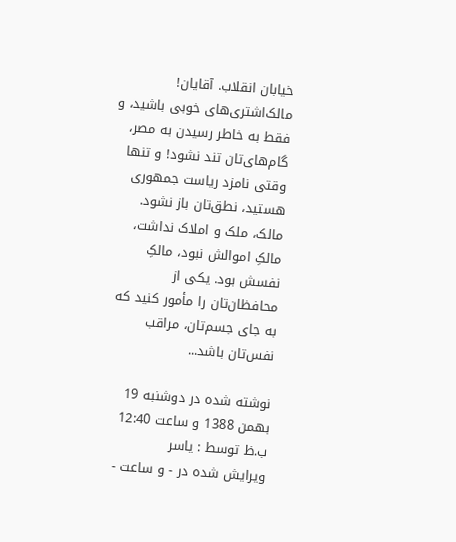خیابان انقلاب. آقایان! مالک‌اشتری‌های خوبی باشید، و فقط به خاطر رسیدن به مصر، گام‌های‌تان تند نشود! و تنها وقتی نامزد ریاست جمهوری هستید، نطق‌تان باز نشود. مالک، ملک و املاک نداشت، مالکِ اموالش نبود، مالکِ نفسش بود. یکی از محافظان‌تان را مأمور کنید که به جای جسم‌تان، مراقب نفس‌تان باشد...

نوشته شده در دوشنبه 19 بهمن 1388 و ساعت 12:40 ب.ظ توسط : یاسر
ویرایش شده در - و ساعت -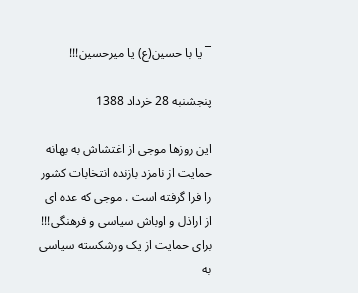¯ یا با حسین(ع) یا میرحسین!!!

پنجشنبه 28 خرداد 1388

این روزها موجی از اغتشاش به بهانه حمایت از نامزد بازنده انتخابات کشور را فرا گرفته است . موجی که عده ای از اراذل و اوباش سیاسی و فرهنگی!!! برای حمایت از یک ورشکسته سیاسی به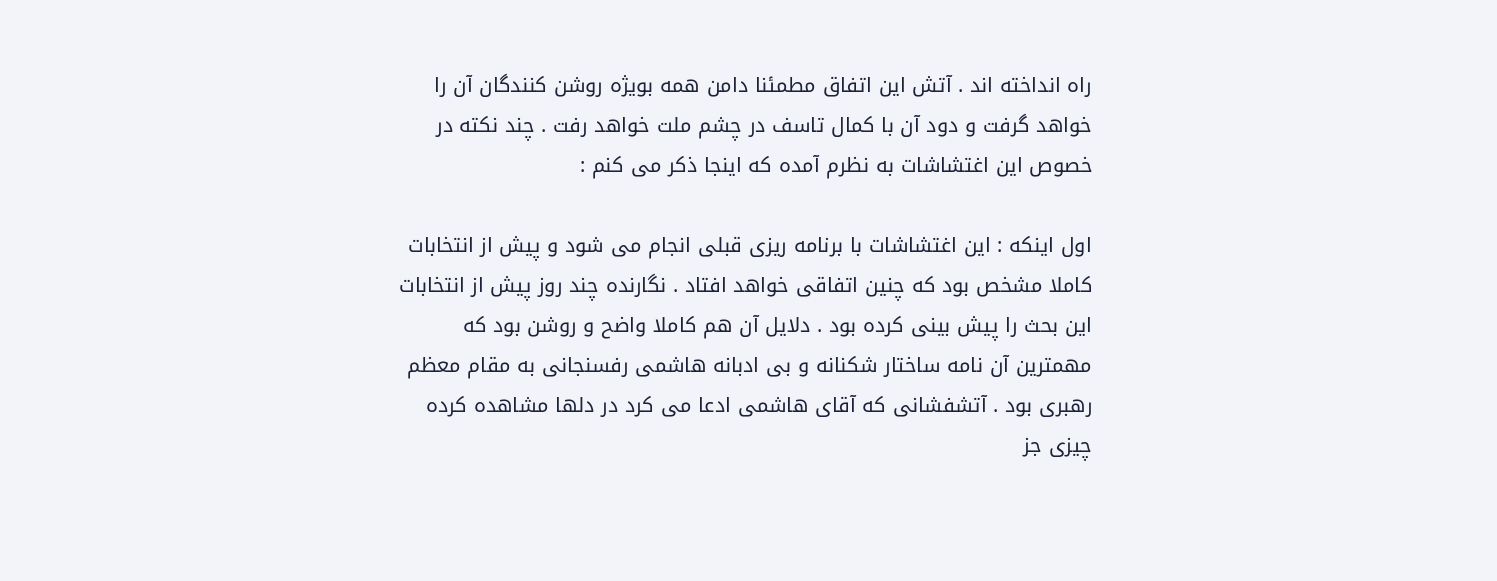راه انداخته اند . آتش این اتفاق مطمئنا دامن همه بویژه روشن کنندگان آن را خواهد گرفت و دود آن با کمال تاسف در چشم ملت خواهد رفت . چند نکته در خصوص این اغتشاشات به نظرم آمده که اینجا ذکر می کنم :

اول اینکه : این اغتشاشات با برنامه ریزی قبلی انجام می شود و پیش از انتخابات کاملا مشخص بود که چنین اتفاقی خواهد افتاد . نگارنده چند روز پیش از انتخابات این بحث را پیش بینی کرده بود . دلایل آن هم کاملا واضح و روشن بود که مهمترین آن نامه ساختار شکنانه و بی ادبانه هاشمی رفسنجانی به مقام معظم رهبری بود . آتشفشانی که آقای هاشمی ادعا می کرد در دلها مشاهده کرده چیزی جز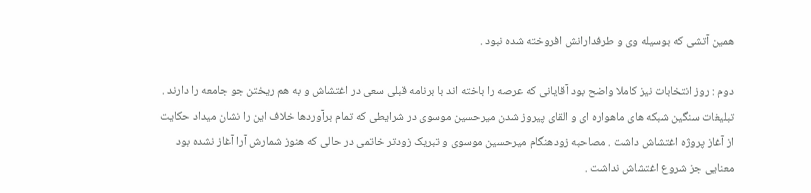همین آتشی که بوسیله وی و طرفدارانش افروخته شده نبود .

دوم : روز انتخابات نیز کاملا واضح بود آقایانی که عرصه را باخته اند با برنامه قبلی سعی در اغتشاش و به هم ریختن جو جامعه را دارند . تبلیغات سنگین شبکه های ماهواره ای و القای پیروز شدن میرحسین موسوی در شرایطی که تمام برآوردها خلاف این را نشان میداد حکایت از آغاز پروژه اغتشاش داشت . مصاحبه زودهنگام میرحسین موسوی و تبریک زودتر خاتمی در حالی که هنوز شمارش آرا آغاز نشده بود معنایی جز شروع اغتشاش نداشت .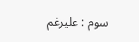سوم : علیرغم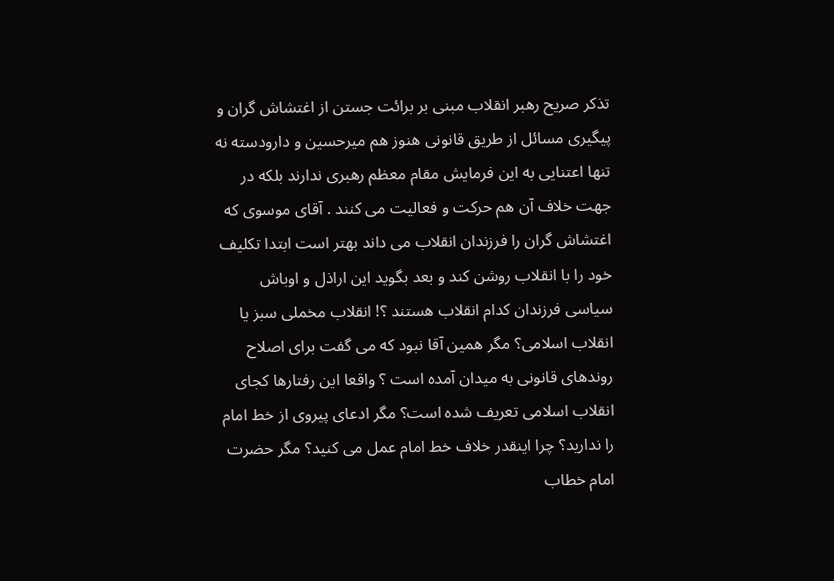تذکر صریح رهبر انقلاب مبنی بر برائت جستن از اغتشاش گران و پیگیری مسائل از طریق قانونی هنوز هم میرحسین و دارودسته نه تنها اعتنایی به این فرمایش مقام معظم رهبری ندارند بلکه در جهت خلاف آن هم حرکت و فعالیت می کنند . آقای موسوی که اغتشاش گران را فرزندان انقلاب می داند بهتر است ابتدا تکلیف خود را با انقلاب روشن کند و بعد بگوید این اراذل و اوباش سیاسی فرزندان کدام انقلاب هستند ؟! انقلاب مخملی سبز یا انقلاب اسلامی؟ مگر همین آقا نبود که می گفت برای اصلاح روندهای قانونی به میدان آمده است ؟ واقعا این رفتارها کجای انقلاب اسلامی تعریف شده است؟ مگر ادعای پیروی از خط امام را ندارید؟ چرا اینقدر خلاف خط امام عمل می کنید؟ مگر حضرت امام خطاب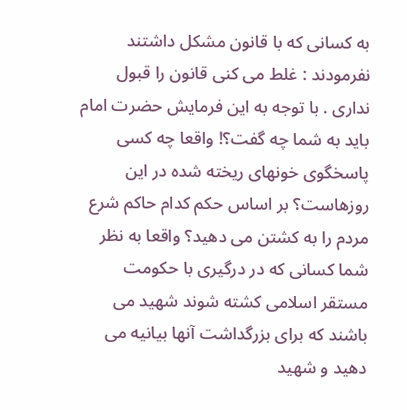به کسانی که با قانون مشکل داشتند نفرمودند : غلط می کنی قانون را قبول نداری . با توجه به این فرمایش حضرت امام باید به شما چه گفت؟! واقعا چه کسی پاسخگوی خونهای ریخته شده در این روزهاست؟ بر اساس حکم کدام حاکم شرع مردم را به کشتن می دهید؟ واقعا به نظر شما کسانی که در درگیری با حکومت مستقر اسلامی کشته شوند شهید می باشند که برای بزرگداشت آنها بیانیه می دهید و شهید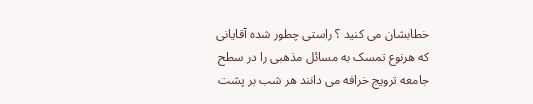خطابشان می کنید ؟ راستی چطور شده آقایانی که هرنوع تمسک به مسائل مذهبی را در سطح جامعه ترویج خرافه می دانند هر شب بر پشت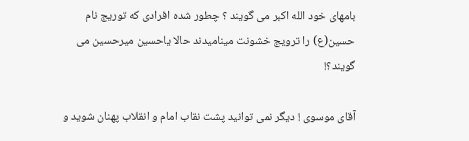بامهای خود الله اکبر می گویند ؟ چطور شده افرادی که توریج نام حسین(ع) را ترویج خشونت مینامیدند حالا یاحسین میرحسین می گویند؟!

آقای موسوی ! دیگر نمی توانید پشت نقاب امام و انقلاب پهنان شوید و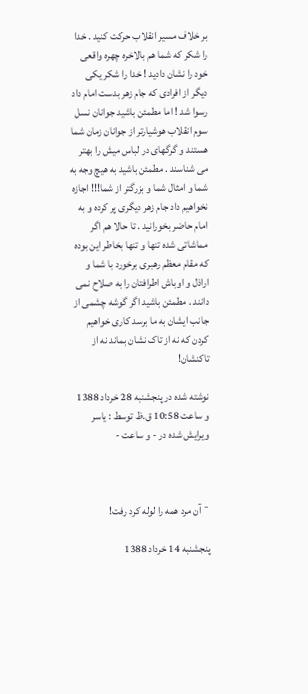بر خلاف مسیر انقلاب حرکت کنید . خدا را شکر که شما هم بالاخره چهره واقعی خود را نشان دادید ! خدا را شکر یکی دیگر از افرادی که جام زهر بدست امام داد رسوا شد ! اما مطمئن باشید جوانان نسل سوم انقلاب هوشیارتر از جوانان زمان شما هستند و گرگهای در لباس میش را بهتر می شناسند . مطمئن باشید به هیچ وجه به شما و امثال شما و بزرگتر از شما!!! اجازه نخواهیم داد جام زهر دیگری پر کرده و به امام حاضر بخورانید . تا حالا هم اگر مماشاتی شده تنها و تنها بخاطر این بوده که مقام معظم رهبری برخورد با شما و اراذل و اوباش اطرافتان را به صلاح نمی دانند . مطمئن باشید اگر گوشه چشمی از جانب ایشان به ما برسد کاری خواهیم کردن که نه از تاک نشان بماند نه از تاکنشان!

نوشته شده در پنجشنبه 28 خرداد 1388 و ساعت 10:58 ق.ظ توسط : یاسر
ویرایش شده در - و ساعت -



¯ آن مرد همه را لوله کرد رفت!

پنجشنبه 14 خرداد 1388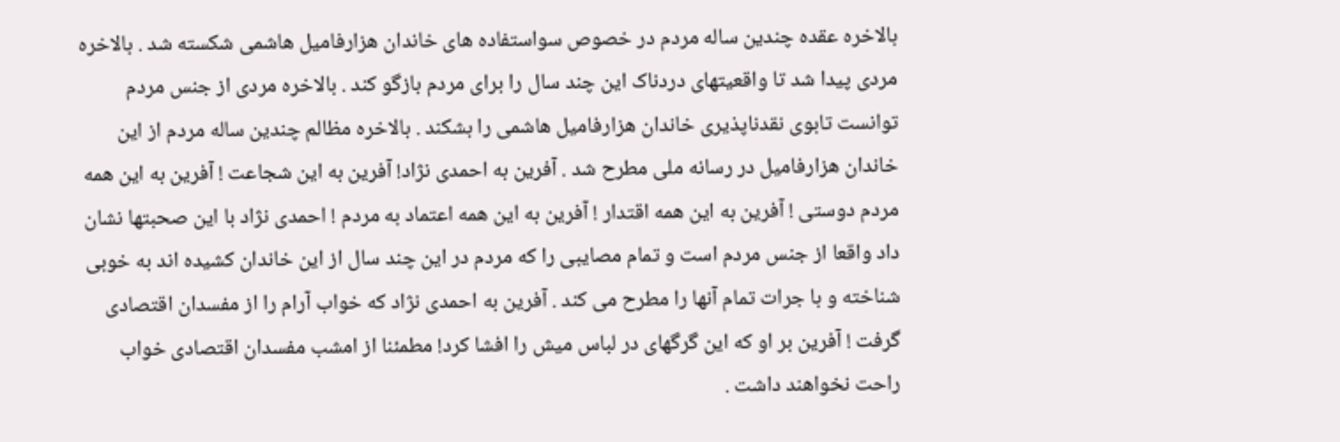بالاخره عقده چندین ساله مردم در خصوص سواستفاده های خاندان هزارفامیل هاشمی شکسته شد . بالاخره مردی پیدا شد تا واقعیتهای دردناک این چند سال را برای مردم بازگو کند . بالاخره مردی از جنس مردم توانست تابوی نقدناپذیری خاندان هزارفامیل هاشمی را بشکند . بالاخره مظالم چندین ساله مردم از این خاندان هزارفامیل در رسانه ملی مطرح شد . آفرین به احمدی نژاد! آفرین به این شجاعت ! آفرین به این همه مردم دوستی ! آفرین به این همه اقتدار ! آفرین به این همه اعتماد به مردم ! احمدی نژاد با این صحبتها نشان داد واقعا از جنس مردم است و تمام مصایبی را که مردم در این چند سال از این خاندان کشیده اند به خوبی شناخته و با جرات تمام آنها را مطرح می کند . آفرین به احمدی نژاد که خواب آرام را از مفسدان اقتصادی گرفت ! آفرین بر او که این گرگهای در لباس میش را افشا کرد! مطمئنا از امشب مفسدان اقتصادی خواب راحت نخواهند داشت .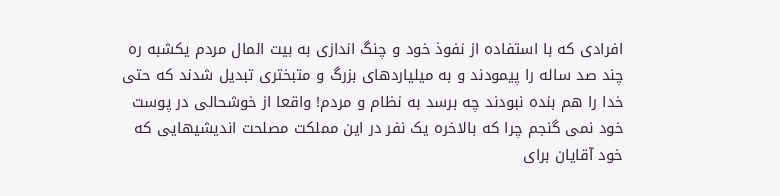افرادی که با استفاده از نفوذ خود و چنگ اندازی به بیت المال مردم یکشبه ره چند صد ساله را پیمودند و به میلیاردهای بزرگ و متبختری تبدیل شدند که حتی خدا را هم بنده نبودند چه برسد به نظام و مردم! واقعا از خوشحالی در پوست خود نمی گنجم چرا که بالاخره یک نفر در این مملکت مصلحت اندیشیهایی که خود آقایان برای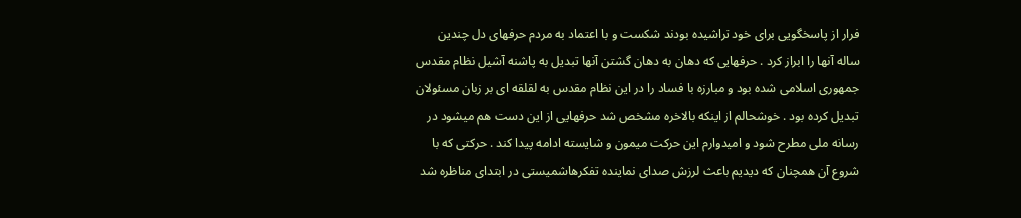فرار از پاسخگویی برای خود تراشیده بودند شکست و با اعتماد به مردم حرفهای دل چندین ساله آنها را ابراز کرد . حرفهایی که دهان به دهان گشتن آنها تبدیل به پاشنه آشیل نظام مقدس جمهوری اسلامی شده بود و مبارزه با فساد را در این نظام مقدس به لقلقه ای بر زبان مسئولان تبدیل کرده بود . خوشحالم از اینکه بالاخره مشخص شد حرفهایی از این دست هم میشود در رسانه ملی مطرح شود و امیدوارم این حرکت میمون و شایسته ادامه پیدا کند . حرکتی که با شروع آن همچنان که دیدیم باعث لرزش صدای نماینده تفکرهاشمیستی در ابتدای مناظره شد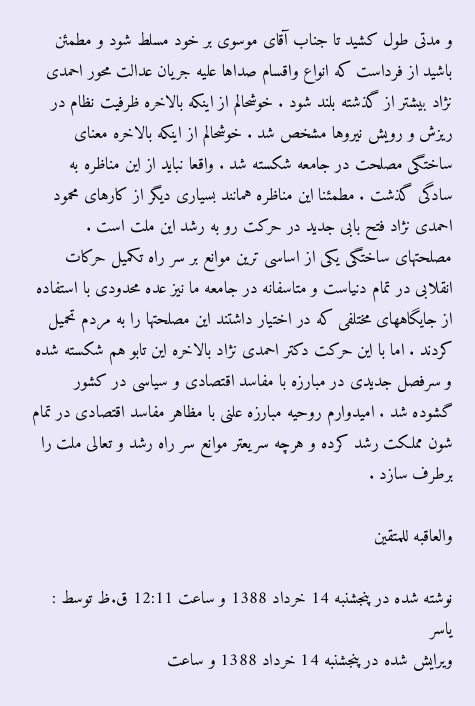و مدتی طول کشید تا جناب آقای موسوی بر خود مسلط شود و مطمئن باشید از فرداست که انواع واقسام صداها علیه جریان عدالت محور احمدی نژاد بیشتر از گذشته بلند شود . خوشحالم از اینکه بالاخره ظرفیت نظام در ریزش و رویش نیروها مشخص شد . خوشحالم از اینکه بالاخره معنای ساختگی مصلحت در جامعه شکسته شد . واقعا نباید از این مناظره به سادگی گذشت . مطمئنا این مناظره همانند بسیاری دیگر از کارهای محمود احمدی نژاد فتح بابی جدید در حرکت رو به رشد این ملت است . مصلحتهای ساختگی یکی از اساسی ترین موانع بر سر راه تکمیل حرکات انقلابی در تمام دنیاست و متاسفانه در جامعه ما نیز عده محدودی با استفاده از جایگاههای مختلفی که در اختیار داشتند این مصلحتها را به مردم تحمیل کردند . اما با این حرکت دکتر احمدی نژاد بالاخره این تابو هم شکسته شده و سرفصل جدیدی در مبارزه با مفاسد اقتصادی و سیاسی در کشور گشوده شد . امیدوارم روحیه مبارزه علنی با مظاهر مفاسد اقتصادی در تمام شون مملکت رشد کرده و هرچه سریعتر موانع سر راه رشد و تعالی ملت را برطرف سازد .

والعاقبه للمتقین

نوشته شده در پنجشنبه 14 خرداد 1388 و ساعت 12:11 ق.ظ توسط : یاسر
ویرایش شده در پنجشنبه 14 خرداد 1388 و ساعت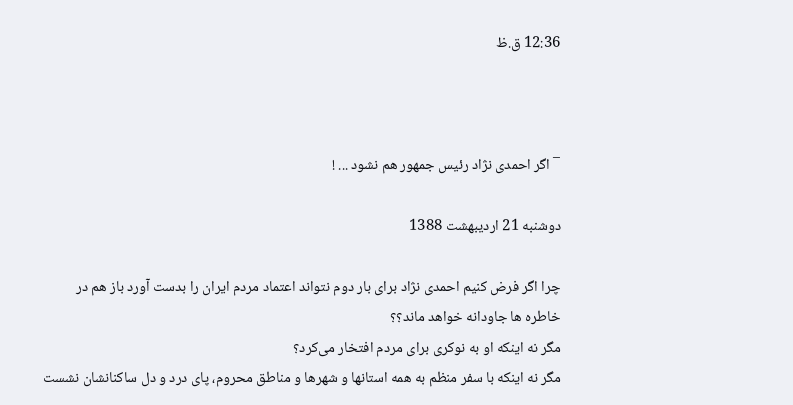12:36 ق.ظ



¯ اگر احمدی نژاد رئیس جمهور هم نشود ... !

دوشنبه 21 اردیبهشت 1388

چرا اگر فرض کنیم احمدی نژاد برای بار دوم نتواند اعتماد مردم ایران را بدست آورد باز هم در خاطره ها جاودانه خواهد ماند؟؟
مگر نه اینکه او به نوکری برای مردم افتخار می‌کرد؟
مگر نه اینکه با سفر منظم به همه استانها و شهرها و مناطق محروم، پای درد و دل ساکنانشان نشست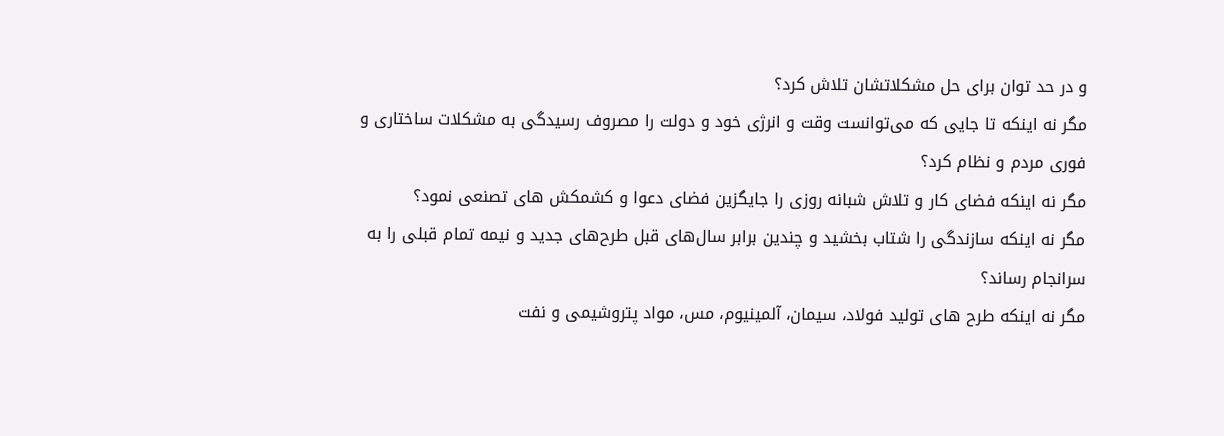و در حد توان برای حل مشکلاتشان تلاش کرد؟
مگر نه اینکه تا جایی که می‌توانست وقت و انرژی خود و دولت را مصروف رسیدگی به مشکلات ساختاری و فوری مردم و نظام کرد؟
مگر نه اینکه فضای کار و تلاش شبانه روزی را جایگزین فضای دعوا و کشمکش های تصنعی نمود؟
مگر نه اینکه سازندگی را شتاب بخشید و چندین برابر سال‌های قبل طرح‌های جدید و نیمه تمام قبلی را به سرانجام رساند؟
مگر نه اینکه طرح های تولید فولاد، سیمان، آلمینیوم، مس، مواد پتروشیمی و نفت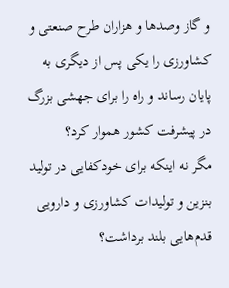و گاز وصدها و هزاران طرح صنعتی و کشاورزی را یکی پس از دیگری به پایان رساند و راه را برای جهشی بزرگ در پیشرفت کشور هموار کرد؟
مگر نه اینکه برای خودکفایی در تولید بنزین و تولیدات کشاورزی و دارویی قدم‌هایی بلند برداشت؟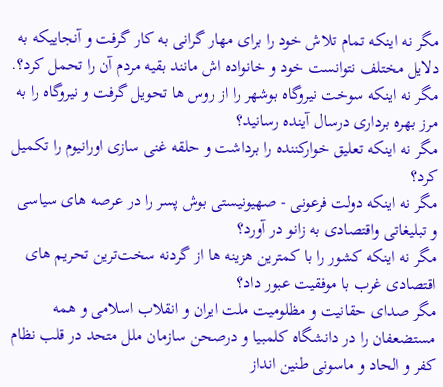مگر نه اینکه تمام تلاش خود را برای مهار گرانی به کار گرفت و آنجاییکه به دلایل مختلف نتوانست خود و خانواده اش مانند بقیه مردم آن را تحمل کرد؟.
مگر نه اینکه سوخت نیروگاه بوشهر را از روس ها تحویل گرفت و نیروگاه را به مرز بهره برداری درسال آینده رسانید؟
مگر نه اینکه تعلیق خوارکننده را برداشت و حلقه غنی سازی اورانیوم را تکمیل کرد؟
مگر نه اینکه دولت فرعونی - صهیونیستی بوش پسر را در عرصه های سیاسی و تبلیغاتی واقتصادی به زانو در آورد؟
مگر نه اینکه کشور را با کمترین هزینه ها از گردنه سخت‌ترین تحریم های اقتصادی غرب با موفقیت عبور داد؟
مگر صدای حقانیت و مظلومیت ملت ایران و انقلاب اسلامی و همه مستضعفان را در دانشگاه کلمبیا و درصحن سازمان ملل متحد در قلب نظام کفر و الحاد و ماسونی طنین انداز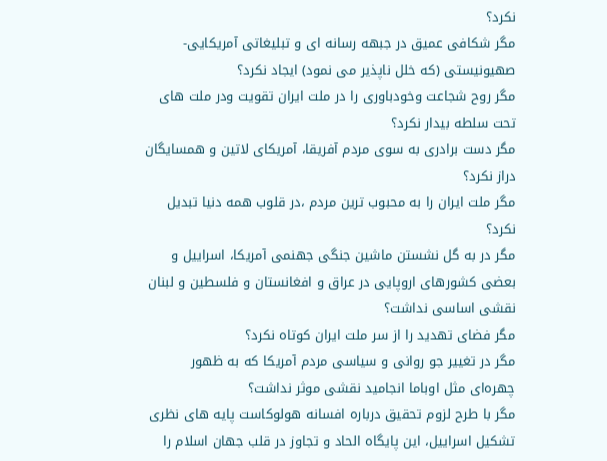نکرد؟
مگر شکافی عمیق در جبهه رسانه ای و تبلیغاتی آمریکایی- صهیونیستی (که خلل ناپذیر می نمود) ایجاد نکرد؟
مگر روح شجاعت وخودباوری را در ملت ایران تقویت ودر ملت های تحت سلطه بیدار نکرد؟
مگر دست برادری به سوی مردم آفریقا، آمریکای لاتین و همسایگان دراز نکرد؟
مگر ملت ایران را به محبوب ترین مردم ،در قلوب همه دنیا تبدیل نکرد؟
مگر در به گل نشستن ماشین جنگی جهنمی آمریکا، اسراییل و بعضی کشورهای اروپایی در عراق و افغانستان و فلسطین و لبنان نقشی اساسی نداشت؟
مگر فضای تهدید را از سر ملت ایران کوتاه نکرد؟
مگر در تغییر جو روانی و سیاسی مردم آمریکا که به ظهور چهره‌ای مثل اوباما انجامید نقشی موثر نداشت؟
مگر با طرح لزوم تحقیق درباره افسانه هولوکاست پایه های نظری تشکیل اسراییل، این پایگاه الحاد و تجاوز در قلب جهان اسلام را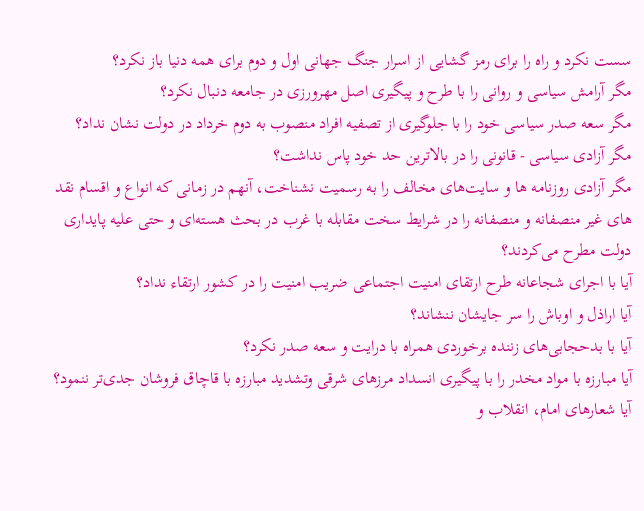سست نکرد و راه را برای رمز گشایی از اسرار جنگ جهانی اول و دوم برای همه دنیا باز نکرد؟
مگر آرامش سیاسی و روانی را با طرح و پیگیری اصل مهرورزی در جامعه دنبال نکرد؟
مگر سعه صدر سیاسی خود را با جلوگیری از تصفیه افراد منصوب به دوم خرداد در دولت نشان نداد؟
مگر آزادی سیاسی - قانونی را در بالاترین حد خود پاس نداشت؟
مگر آزادی روزنامه ها و سایت‌های مخالف را به رسمیت نشناخت، آنهم در زمانی که انواع و اقسام نقد های غیر منصفانه و منصفانه را در شرایط سخت مقابله با غرب در بحث هسته‌ای و حتی علیه پایداری دولت مطرح می‌کردند؟
آیا با اجرای شجاعانه طرح ارتقای امنیت اجتماعی ضریب امنیت را در کشور ارتقاء نداد؟
آیا اراذل و اوباش را سر جایشان ننشاند؟
آیا با بدحجابی‌های زننده برخوردی همراه با درایت و سعه صدر نکرد؟
آیا مبارزه با مواد مخدر را با پیگیری انسداد مرزهای شرقی وتشدید مبارزه با قاچاق فروشان جدی‌تر ننمود؟
آیا شعارهای امام، انقلاب و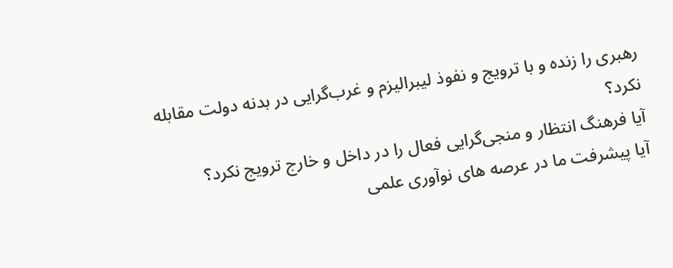رهبری را زنده و با ترویج و نفوذ لیبرالیزم و غرب‌گرایی در بدنه دولت مقابله نکرد؟
آیا فرهنگ انتظار و منجی‌گرایی فعال را در داخل و خارج ترویج نکرد؟
آیا پیشرفت ما در عرصه های نوآوری علمی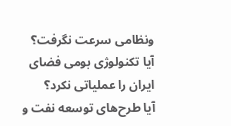ونظامی سرعت نگرفت؟
آیا تکنولوژی بومی فضای ایران را عملیاتی نکرد؟
آیا طرح‌های توسعه نفت و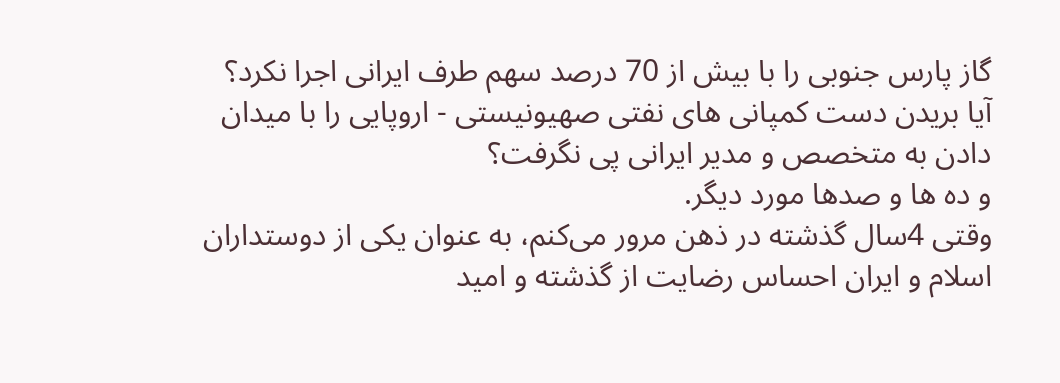گاز پارس جنوبی را با بیش از 70 درصد سهم طرف ایرانی اجرا نکرد؟
آیا بریدن دست کمپانی های نفتی صهیونیستی - اروپایی را با میدان دادن به متخصص و مدیر ایرانی پی نگرفت؟
و ده ها و صدها مورد دیگر.
وقتی 4سال گذشته در ذهن مرور می‌کنم، به عنوان یکی از دوستداران اسلام و ایران احساس رضایت از گذشته و امید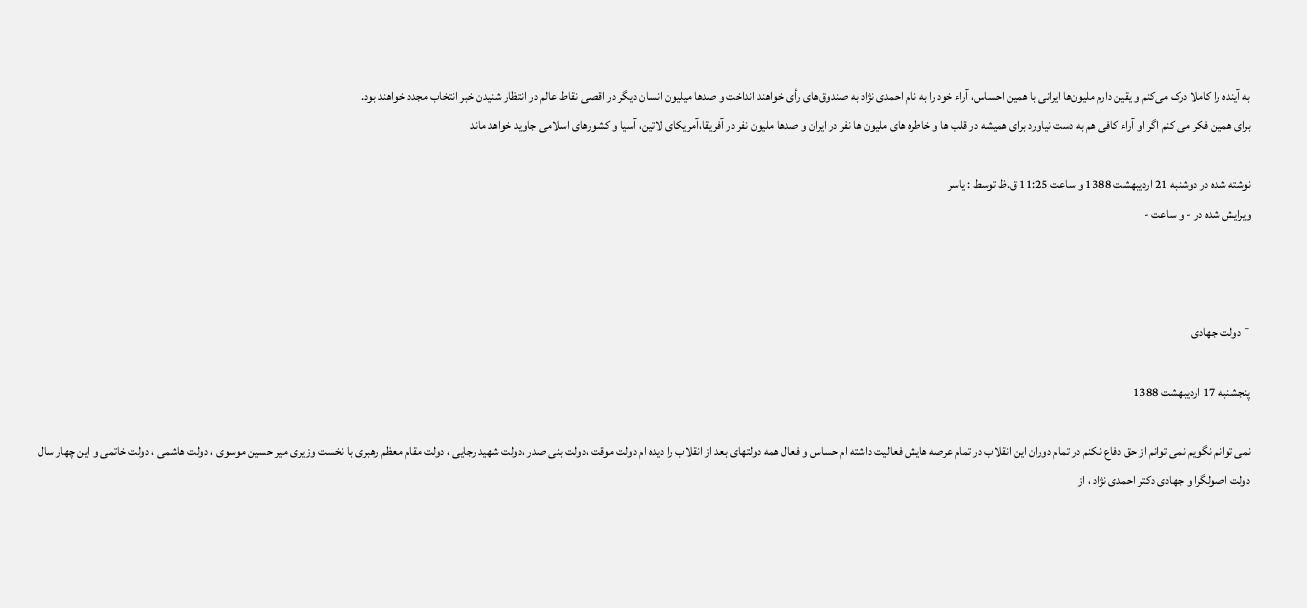به آینده را کاملا درک می‌کنم و یقین دارم ملیون‌ها ایرانی با همین احساس، آراء خود را به نام احمدی نژاد به صندوق‌های رأی خواهند انداخت و صدها میلیون انسان دیگر در اقصی نقاط عالم در انتظار شنیدن خبر انتخاب مجدد خواهند بود.
برای همین فکر می کنم اگر او آراء کافی هم به دست نیاورد برای همیشه در قلب ها و خاطره های ملیون ها نفر در ایران و صدها ملیون نفر در آفریقا،آمریکای لاتین، آسیا و کشورهای اسلامی جاوید خواهد ماند

نوشته شده در دوشنبه 21 اردیبهشت 1388 و ساعت 11:25 ق.ظ توسط : یاسر
ویرایش شده در - و ساعت -



¯ دولت جهادی

پنجشنبه 17 اردیبهشت 1388

نمی توانم نگویم نمی توانم از حق دفاع نکنم در تمام دوران این انقلاب در تمام عرصه هایش فعالیت داشته ام حساس و فعال همه دولتهای بعد از انقلاب را دیده ام دولت موقت ،دولت بنی صدر ،دولت شهید رجایی ، دولت مقام معظم رهبری با نخست وزیری میر حسین موسوی ، دولت هاشمی ، دولت خاتمی و این چهار سال دولت اصولگرا و جهادی دکتر احمدی نژاد ، از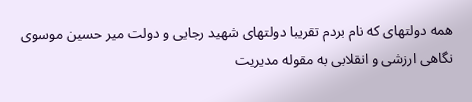همه دولتهای که نام بردم تقریبا دولتهای شهید رجایی و دولت میر حسین موسوی نگاهی ارزشی و انقلابی به مقوله مدیریت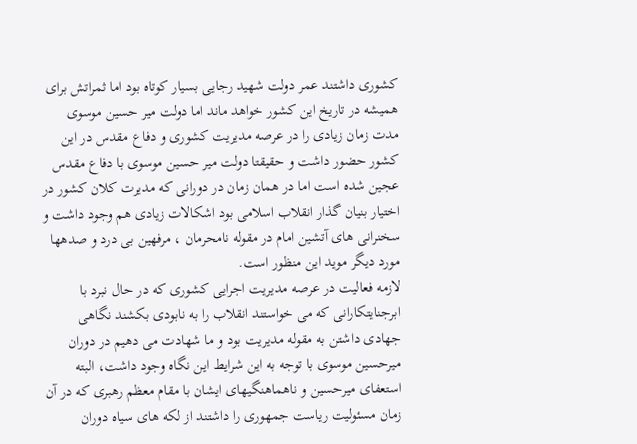کشوری داشتند عمر دولت شهید رجایی بسیار کوتاه بود اما ثمراتش برای همیشه در تاریخ این کشور خواهد ماند اما دولت میر حسین موسوی مدت زمان زیادی را در عرصه مدیریت کشوری و دفاع مقدس در این کشور حضور داشت و حقیقتا دولت میر حسین موسوی با دفاع مقدس عجین شده است اما در همان زمان در دورانی که مدیرت کلان کشور در اختیار بنیان گذار انقلاب اسلامی بود اشکالات زیادی هم وجود داشت و سخنرانی های آتشین امام در مقوله نامحرمان ، مرفهین بی درد و صدهها مورد دیگر موید این منظور است.
لازمه فعالیت در عرصه مدیریت اجرایی کشوری که در حال نبرد با ابرجنایتکارانی که می خواستند انقلاب را به نابودی بکشند نگاهی جهادی داشتن به مقوله مدیریت بود و ما شهادت می دهیم در دوران میرحسین موسوی با توجه به این شرایط این نگاه وجود داشت، البته استعفای میرحسین و ناهماهنگیهای ایشان با مقام معظم رهبری که در آن زمان مسئولیت ریاست جمهوری را داشتند از لکه های سیاه دوران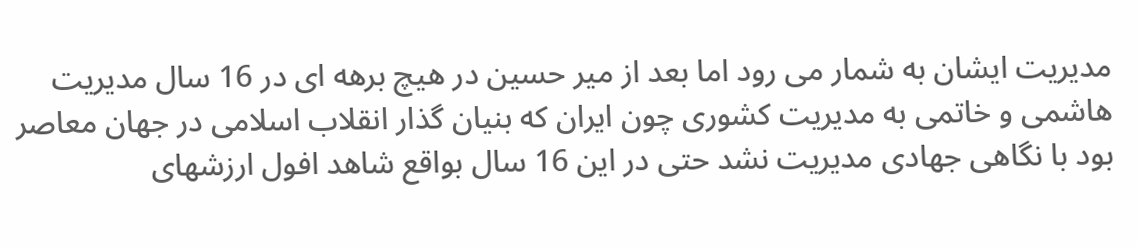مدیریت ایشان به شمار می رود اما بعد از میر حسین در هیچ برهه ای در 16 سال مدیریت هاشمی و خاتمی به مدیریت کشوری چون ایران که بنیان گذار انقلاب اسلامی در جهان معاصر بود با نگاهی جهادی مدیریت نشد حتی در این 16 سال بواقع شاهد افول ارزشهای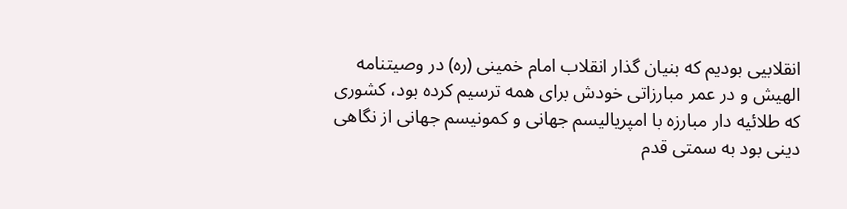انقلابیی بودیم که بنیان گذار انقلاب امام خمینی (ره) در وصیتنامه الهیش و در عمر مبارزاتی خودش برای همه ترسیم کرده بود، کشوری که طلائیه دار مبارزه با امپریالیسم جهانی و کمونیسم جهانی از نگاهی دینی بود به سمتی قدم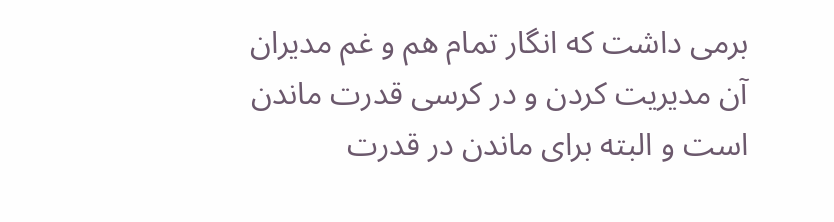برمی داشت که انگار تمام هم و غم مدیران آن مدیریت کردن و در کرسی قدرت ماندن است و البته برای ماندن در قدرت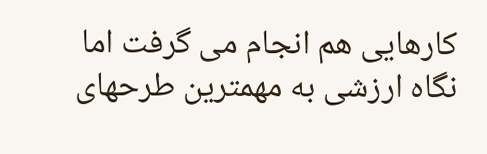کارهایی هم انجام می گرفت اما نگاه ارزشی به مهمترین طرحهای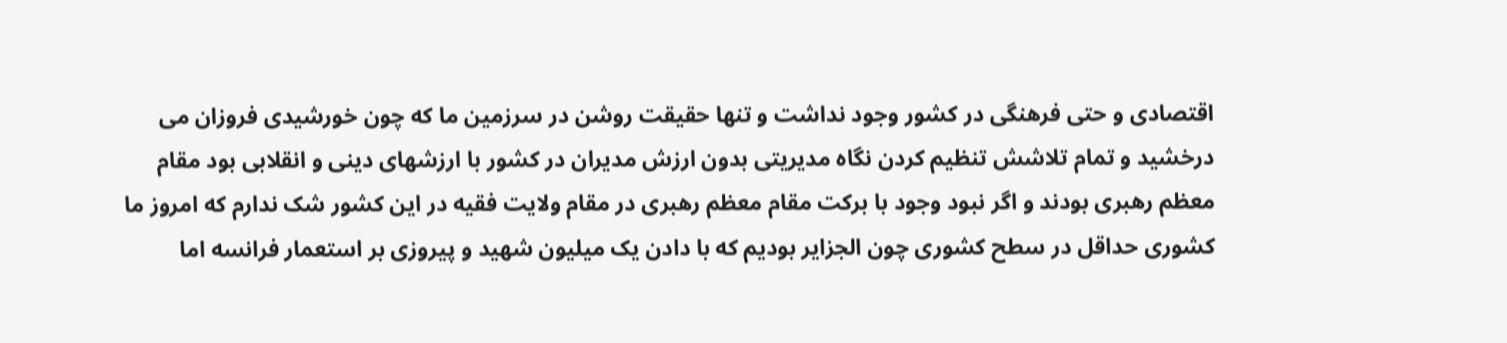اقتصادی و حتی فرهنگی در کشور وجود نداشت و تنها حقیقت روشن در سرزمین ما که چون خورشیدی فروزان می درخشید و تمام تلاشش تنظیم کردن نگاه مدیریتی بدون ارزش مدیران در کشور با ارزشهای دینی و انقلابی بود مقام معظم رهبری بودند و اگر نبود وجود با برکت مقام معظم رهبری در مقام ولایت فقیه در این کشور شک ندارم که امروز ما کشوری حداقل در سطح کشوری چون الجزایر بودیم که با دادن یک میلیون شهید و پیروزی بر استعمار فرانسه اما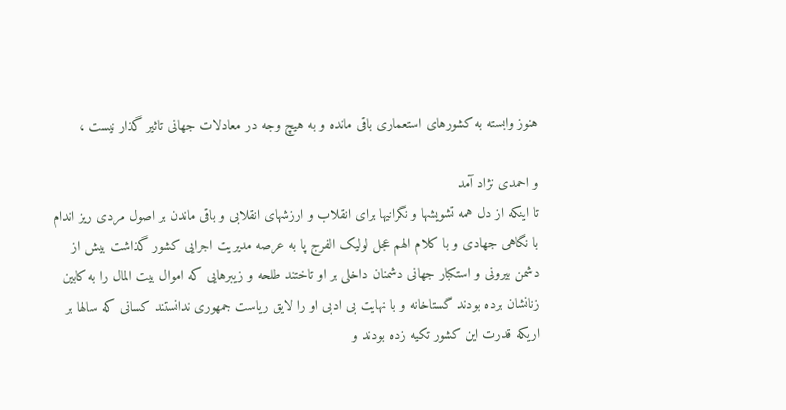هنوز وابسته به کشورهای استعماری باقی مانده و به هیچ وجه در معادلات جهانی تاثیر گذار نیست ،

و احمدی نژاد آمد
تا اینکه از دل همه تشویشها و نگرانیها برای انقلاب و ارزشهای انقلابی و باقی ماندن بر اصول مردی ریز اندام با نگاهی جهادی و با کلام الهم عجل لولیک الفرج پا به عرصه مدیریت اجرایی کشور گذاشت بیش از دشمن بیرونی و استکبار جهانی دشمنان داخلی بر او تاختند طلحه و زیبرهایی که اموال بیت المال را به کابین زنانشان برده بودند گستاخانه و با نهایت بی ادبی او را لایق ریاست جمهوری ندانستند کسانی که سالها بر اریکه قدرت این کشور تکیه زده بودند و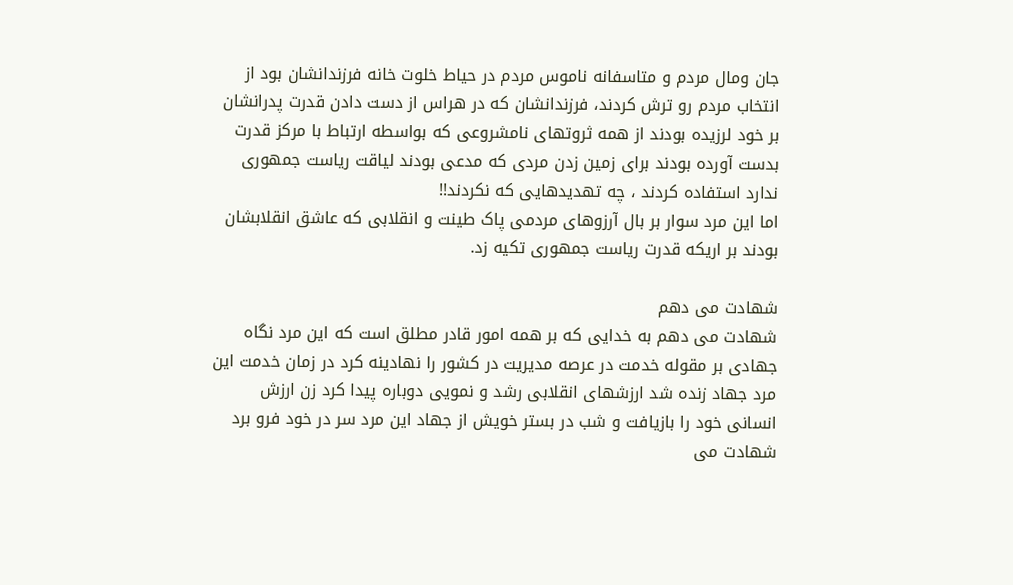جان ومال مردم و متاسفانه ناموس مردم در حیاط خلوت خانه فرزندانشان بود از انتخاب مردم رو ترش کردند، فرزندانشان که در هراس از دست دادن قدرت پدرانشان بر خود لرزیده بودند از همه ثروتهای نامشروعی که بواسطه ارتباط با مرکز قدرت بدست آورده بودند برای زمین زدن مردی که مدعی بودند لیاقت ریاست جمهوری ندارد استفاده کردند ، چه تهدیدهایی که نکردند!!
اما این مرد سوار بر بال آرزوهای مردمی پاک طینت و انقلابی که عاشق انقلابشان بودند بر اریکه قدرت ریاست جمهوری تکیه زد.

شهادت می دهم
شهادت می دهم به خدایی که بر همه امور قادر مطلق است که این مرد نگاه جهادی بر مقوله خدمت در عرصه مدیریت در کشور را نهادینه کرد در زمان خدمت این مرد جهاد زنده شد ارزشهای انقلابی رشد و نمویی دوباره پیدا کرد زن ارزش انسانی خود را بازیافت و شب در بستر خویش از جهاد این مرد سر در خود فرو برد شهادت می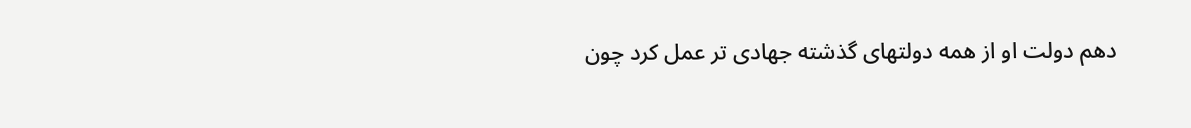دهم دولت او از همه دولتهای گذشته جهادی تر عمل کرد چون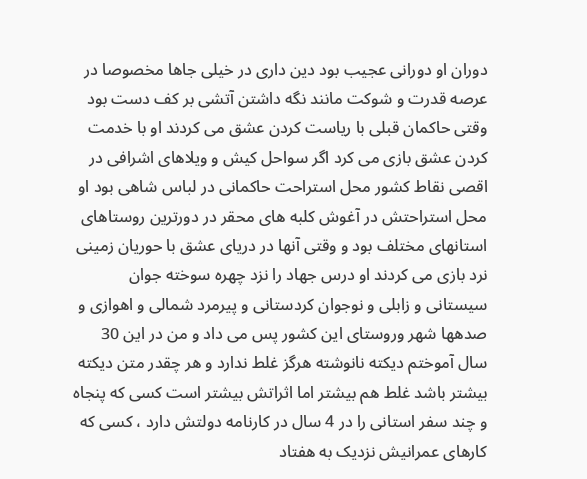دوران او دورانی عجیب بود دین داری در خیلی جاها مخصوصا در عرصه قدرت و شوکت مانند نگه داشتن آتشی بر کف دست بود وقتی حاکمان قبلی با ریاست کردن عشق می کردند او با خدمت کردن عشق بازی می کرد اگر سواحل کیش و ویلاهای اشرافی در اقصی نقاط کشور محل استراحت حاکمانی در لباس شاهی بود او محل استراحتش در آغوش کلبه های محقر در دورترین روستاهای استانهای مختلف بود و وقتی آنها در دریای عشق با حوریان زمینی نرد بازی می کردند او درس جهاد را نزد چهره سوخته جوان سیستانی و زابلی و نوجوان کردستانی و پیرمرد شمالی و اهوازی و صدهها شهر وروستای این کشور پس می داد و من در این 30 سال آموختم دیکته نانوشته هرگز غلط ندارد و هر چقدر متن دیکته بیشتر باشد غلط هم بیشتر اما اثراتش بیشتر است کسی که پنجاه و چند سفر استانی را در 4 سال در کارنامه دولتش دارد ، کسی که کارهای عمرانیش نزدیک به هفتاد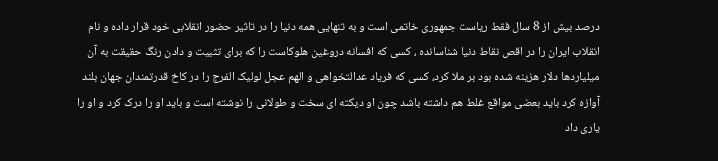درصد بیش از 8 سال فقط ریاست جمهوری خاتمی است و به تنهایی همه دنیا را در تاثیر حضور انقلابی خود قرار داده و نام انقلاب ایران را در اقص نقاط دنیا شناسانده ، کسی که افسانه دروغین هلوکاست را که برای تثبیت و دادن رنگ حقیقت به آن میلیاردها دلار هزینه شده بود بر ملا کرد، کسی که فریاد عدالتخواهی و الهم عجل لولیک الفرج را در کاخ قدرتمندان جهان بلند آوازه کرد باید بعضی مواقع غلط هم داشته باشد چون او دیکته ای سخت و طولانی را نوشته است و باید او را درک کرد و او را یاری داد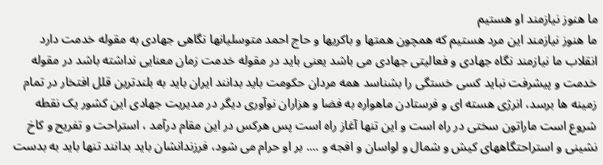ما هنوز نیازمند او هستیم
ما هنوز نیازمند این مرد هستیم که همچون همتها و باکریها و حاج احمد متوسلیانها نگاهی جهادی به مقوله خدمت دارد انقلاب ما نیازمند نگاه جهادی و فعالیتی جهادی می باشد یعنی باید در مقوله خدمت زمان معنایی نداشته باشد در مقوله خدمت و پیشرفت نباید کسی خستگی را بشناسد همه مردان حکومت باید بدانند ایران باید به بلندترین قلل افتخار در تمام زمینه ها برسد، انرژی هسته ای و فرستادن ماهواره به فضا و هزاران نوآوری دیگر در مدیریت جهادی این کشور یک نقطه شروع است ماراتون سختی در راه است و این تنها آغاز راه است پس هرکس در این مقام درآمد ، استراحت و تفریح و کاخ نشینی و استراحتگاههای کیش و شمال و لواسان و افجه و .... بر او حرام می شود، فرزندانشان باید بدانند تنها باید به بدست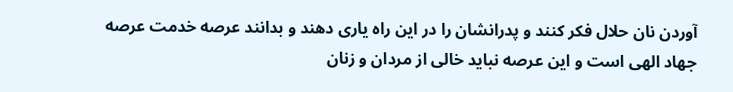آوردن نان حلال فکر کنند و پدرانشان را در این راه یاری دهند و بدانند عرصه خدمت عرصه جهاد الهی است و این عرصه نباید خالی از مردان و زنان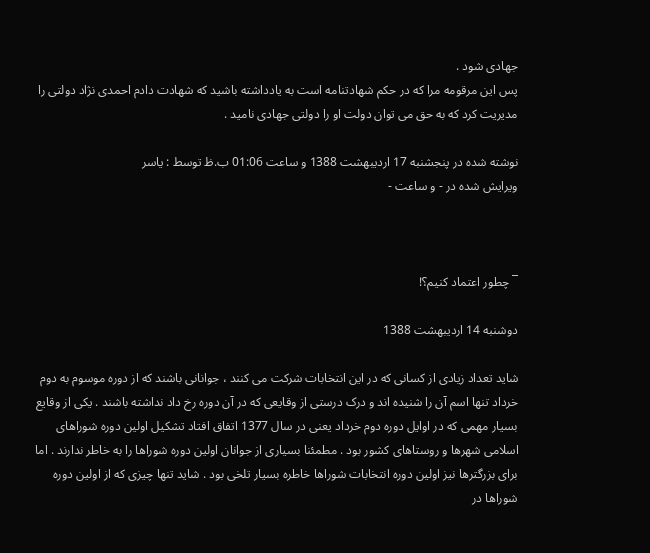جهادی شود .
پس این مرقومه مرا که در حکم شهادتنامه است به یادداشته باشید که شهادت دادم احمدی نژاد دولتی را مدیریت کرد که به حق می توان دولت او را دولتی جهادی نامید .

نوشته شده در پنجشنبه 17 اردیبهشت 1388 و ساعت 01:06 ب.ظ توسط : یاسر
ویرایش شده در - و ساعت -



¯ چطور اعتماد کنیم؟!

دوشنبه 14 اردیبهشت 1388

شاید تعداد زیادی از کسانی که در این انتخابات شرکت می کنند ، جوانانی باشند که از دوره موسوم به دوم خرداد تنها اسم آن را شنیده اند و درک درستی از وقایعی که در آن دوره رخ داد نداشته باشند . یکی از وقایع بسیار مهمی که در اوایل دوره دوم خرداد یعنی در سال 1377 اتفاق افتاد تشکیل اولین دوره شوراهای اسلامی شهرها و روستاهای کشور بود . مطمئنا بسیاری از جوانان اولین دوره شوراها را به خاطر ندارند . اما برای بزرگترها نیز اولین دوره انتخابات شوراها خاطره بسیار تلخی بود . شاید تنها چیزی که از اولین دوره شوراها در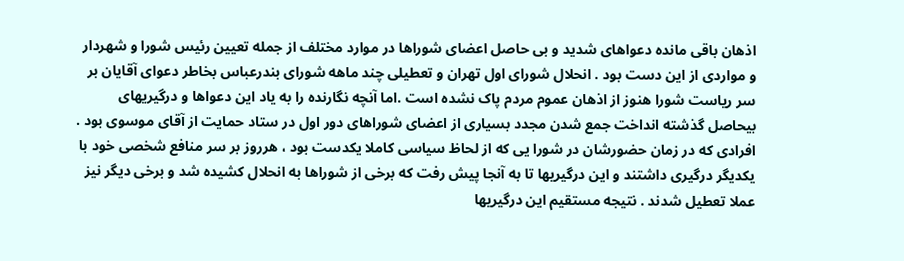اذهان باقی مانده دعواهای شدید و بی حاصل اعضای شوراها در موارد مختلف از جمله تعیین رئیس شورا و شهردار و مواردی از این دست بود . انحلال شورای اول تهران و تعطیلی چند ماهه شورای بندرعباس بخاطر دعوای آقایان بر سر ریاست شورا هنوز از اذهان عموم مردم پاک نشده است .اما آنچه نگارنده را به یاد این دعواها و درگیریهای بیحاصل گذشته انداخت جمع شدن مجدد بسیاری از اعضای شوراهای دور اول در ستاد حمایت از آقای موسوی بود . افرادی که در زمان حضورشان در شورا یی که از لحاظ سیاسی کاملا یکدست بود ، هرروز بر سر منافع شخصی خود با یکدیگر درگیری داشتند و این درگیریها تا به آنجا پیش رفت که برخی از شوراها به انحلال کشیده شد و برخی دیگر نیز عملا تعطیل شدند . نتیجه مستقیم این درگیریها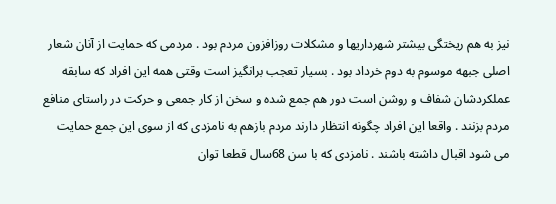نیز به هم ریختگی بیشتر شهرداریها و مشکلات روزافزون مردم بود . مردمی که حمایت از آنان شعار اصلی جبهه موسوم به دوم خرداد بود . بسیار تعجب برانگیز است وقتی همه این افراد که سابقه عملکردشان شفاف و روشن است دور هم جمع شده و سخن از کار جمعی و حرکت در راستای منافع مردم بزنند . واقعا این افراد چگونه انتظار دارند مردم بازهم به نامزدی که از سوی این جمع حمایت می شود اقبال داشته باشند . نامزدی که با سن 68سال قطعا توان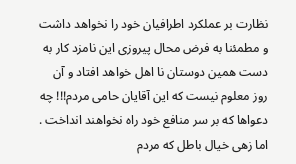نظارت بر عملکرد اطرافیان خود را نخواهد داشت و مطمئنا به فرض محال پیروزی این نامزد کار به دست همین دوستان نا اهل خواهد افتاد و آن روز معلوم نیست که این آقایان حامی مردم!!! چه دعواها که بر سر منافع خود راه نخواهند انداخت . اما زهی خیال باطل که مردم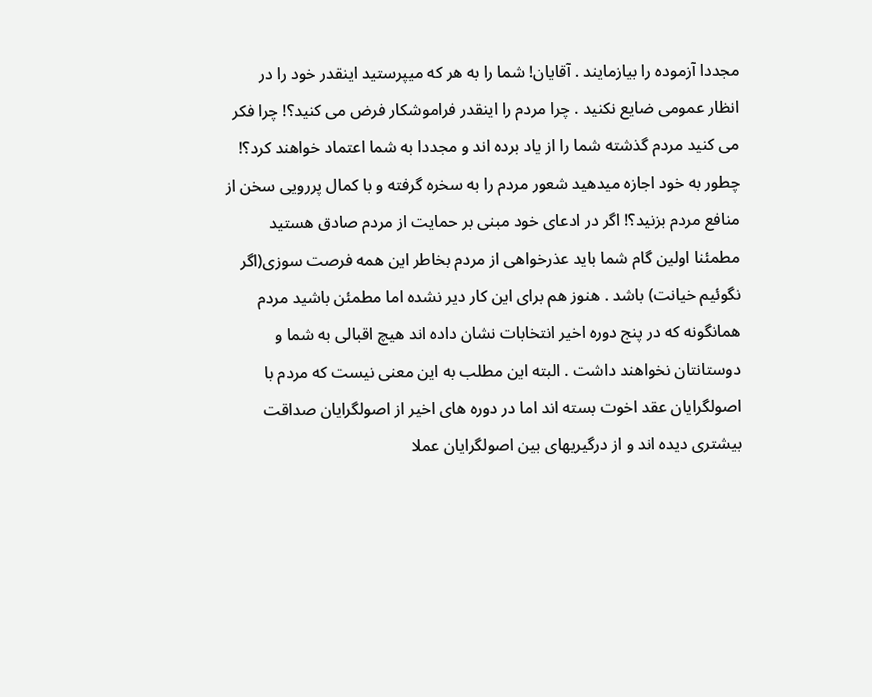مجددا آزموده را بیازمایند . آقایان! شما را به هر که میپرستید اینقدر خود را در انظار عمومی ضایع نکنید . چرا مردم را اینقدر فراموشکار فرض می کنید؟! چرا فکر می کنید مردم گذشته شما را از یاد برده اند و مجددا به شما اعتماد خواهند کرد؟! چطور به خود اجازه میدهید شعور مردم را به سخره گرفته و با کمال پررویی سخن از منافع مردم بزنید؟! اگر در ادعای خود مبنی بر حمایت از مردم صادق هستید مطمئنا اولین گام شما باید عذرخواهی از مردم بخاطر این همه فرصت سوزی(اگر نگوئیم خیانت) باشد . هنوز هم برای این کار دیر نشده اما مطمئن باشید مردم همانگونه که در پنج دوره اخیر انتخابات نشان داده اند هیچ اقبالی به شما و دوستانتان نخواهند داشت . البته این مطلب به این معنی نیست که مردم با اصولگرایان عقد اخوت بسته اند اما در دوره های اخیر از اصولگرایان صداقت بیشتری دیده اند و از درگیریهای بین اصولگرایان عملا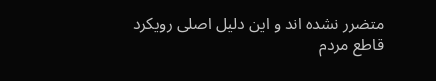متضرر نشده اند و این دلیل اصلی رویکرد قاطع مردم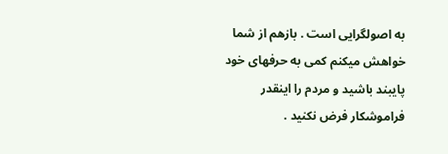به اصولگرایی است . بازهم از شما خواهش میکنم کمی به حرفهای خود پایبند باشید و مردم را اینقدر فراموشکار فرض نکنید .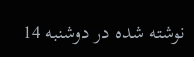نوشته شده در دوشنبه 14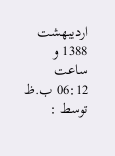اردیبهشت 1388 و ساعت 06:12 ب.ظ توسط :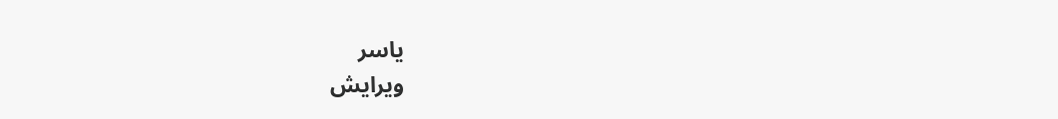یاسر
ویرایش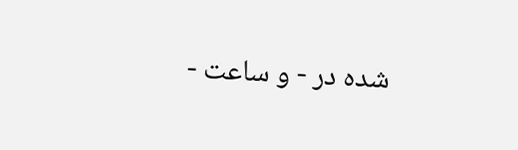شده در - و ساعت -